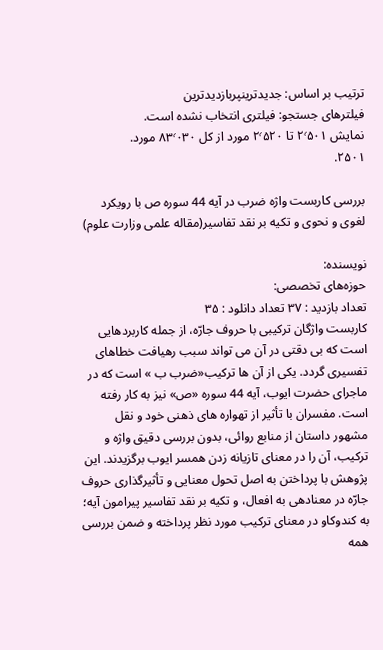ترتیب بر اساس: جدیدترینپربازدیدترین
فیلترهای جستجو: فیلتری انتخاب نشده است.
نمایش ۲٬۵۰۱ تا ۲٬۵۲۰ مورد از کل ۸۳٬۰۳۰ مورد.
۲۵۰۱.

بررسی کاربست واژه ضرب در آیه 44 سوره ص با رویکرد لغوی و نحوی و تکیه بر نقد تفاسیر(مقاله علمی وزارت علوم)

نویسنده:
حوزه‌های تخصصی:
تعداد بازدید : ۳۷ تعداد دانلود : ۳۵
کاربست واژگان ترکیبی با حروف جارّه، از جمله کاربردهایی است که بی دقتی در آن می تواند سبب رهیافت خطاهای تفسیری گردد. یکی از آن ها ترکیب«ضرب ب » است که در ماجرای حضرت ایوب، آیه 44 سوره «ص» نیز به کار رفته است. مفسران با تأثیر از تهواره های ذهنی خود و نقل مشهور داستان از منابع روائی، بدون بررسی دقیق واژه و ترکیب، آن را در معنای تازیانه زدن همسر ایوب برگزیدند. این پژوهش با پرداختن به اصل تحول معنایی و تأثیرگذاری حروف جارّه در معنادهی به افعال، و تکیه بر نقد تفاسیر پیرامون آیه؛ به کندوکاو در معنای ترکیب مورد نظر پرداخته و ضمن بررسی همه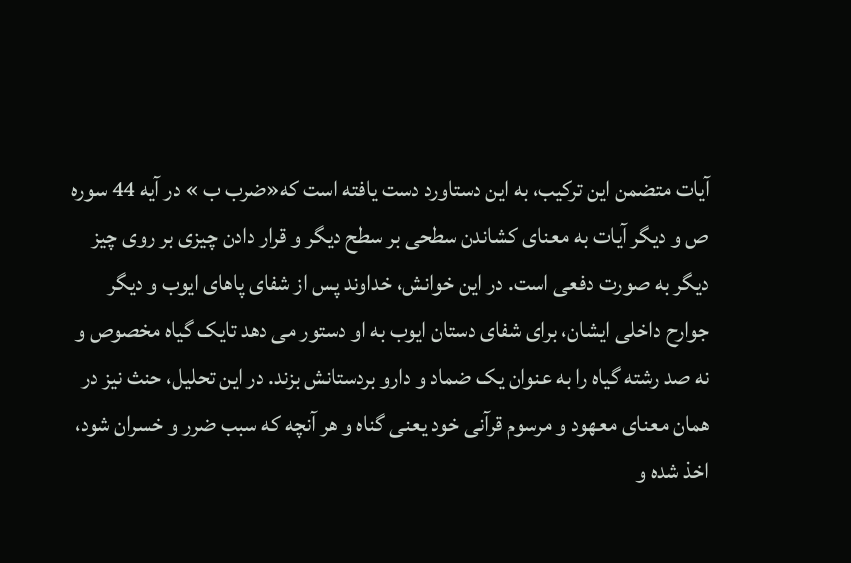آیات متضمن این ترکیب، به این دستاورد دست یافته است که«ضرب ب » در آیه 44 سوره ص و دیگر آیات به معنای کشاندن سطحی بر سطح دیگر و قرار دادن چیزی بر روی چیز دیگر به صورت دفعی است. در این خوانش، خداوند پس از شفای پاهای ایوب و دیگر جوارح داخلی ایشان، برای شفای دستان ایوب به او دستور می دهد تایک گیاه مخصوص و نه صد رشته گیاه را به عنوان یک ضماد و دارو بردستانش بزند. در این تحلیل، حنث نیز در همان معنای معهود و مرسوم قرآنی خود یعنی گناه و هر آنچه که سبب ضرر و خسران شود، اخذ شده و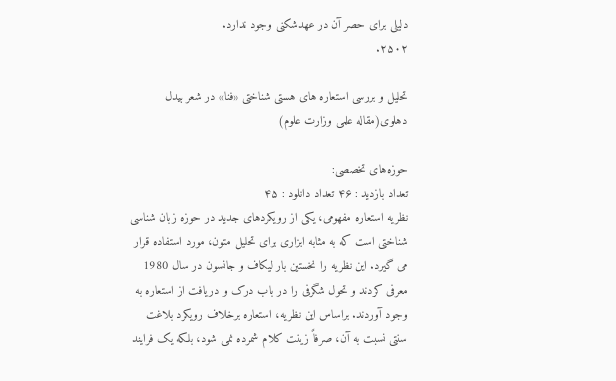دلیلی برای حصر آن در عهدشکنی وجود ندارد.
۲۵۰۲.

تحلیل و بررسی استعاره های هستی شناختی «فنا» در شعر بیدل دهلوی(مقاله علمی وزارت علوم)

حوزه‌های تخصصی:
تعداد بازدید : ۴۶ تعداد دانلود : ۴۵
نظریه استعاره مفهومی، یکی از رویکردهای جدید در حوزه زبان شناسی شناختی است که به مثابه ابزاری برای تحلیل متون، مورد استفاده قرار می گیرد. این نظریه را نخستین بار لیکاف و جانسون در سال 1980 معرفی کردند و تحول شگرفی را در باب درک و دریافت از استعاره به وجود آوردند. براساس این نظریه، استعاره برخلاف رویکرد بلاغت سنتی نسبت به آن، صرفاً زینت کلام شمرده نمی شود، بلکه یک فرایند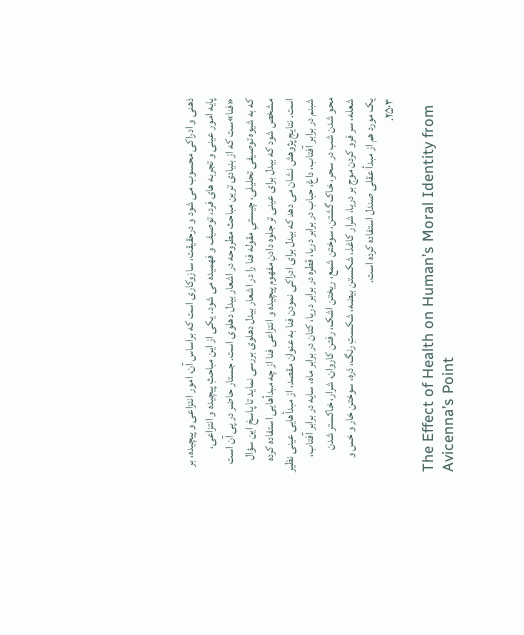ذهنی و ادراکی محسوب می شود و درحقیقت، سازوکاری است که براساس آن، امور انتزاعی و پیچیده، بر پایه امور عینی و تجربه های فرد، توصیف و فهمیده می شود. یکی از این مباحثِ پیچیده و انتزاعی، «فنا»ست که از بنیادی ترین مباحث مطروحه در اشعار بیدل دهلوی است. جستار حاضر در پی آن است که به شیوه توصیفی تحلیلی، چیستیِ مقوله فنا را در اشعار بیدل دهلوی بررسی نماید تا پاسخ این سؤال مشخص شود که بیدل برای عینی تر جلوه دادنِ مفهوم پیچیده و انتزاعی فنا از چه مبدأهایی استفاده کرده است. نتایج پژوهش نشان می دهد که بیدل برای ادراکی نمودن فنا به عنوان مقصد، از مبدأهایی عینی نظیر شبنم در برابر آفتاب، داغ، حباب در برابر دریا، قطره در برابر دریا، کتان در برابر ماه، سایه در برابر آفتاب، محو شدن شب در سحر، خاک گشتن، سوختن شمع، ریختن اشک، رفتن کاروان، شرار، خاکستر شدن شعله، سر فرو کردن موج بر دریا، شرار کاغذ، شکستن بیضه، شکستِ رنگ، ذره، سوختن خار و خس و یک مورد هم از مبدأ عقلی صندل استفاده کرده است.
۲۵۰۳.

The Effect of Health on Human’s Moral Identity from Avicenna’s Point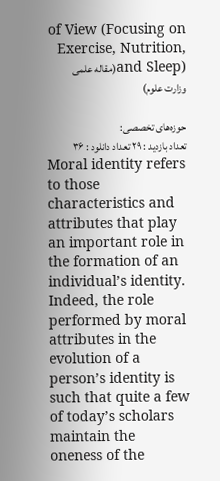of View (Focusing on Exercise, Nutrition, and Sleep)(مقاله علمی وزارت علوم)

حوزه‌های تخصصی:
تعداد بازدید : ۲۹ تعداد دانلود : ۳۶
Moral identity refers to those characteristics and attributes that play an important role in the formation of an individual’s identity. Indeed, the role performed by moral attributes in the evolution of a person’s identity is such that quite a few of today’s scholars maintain the oneness of the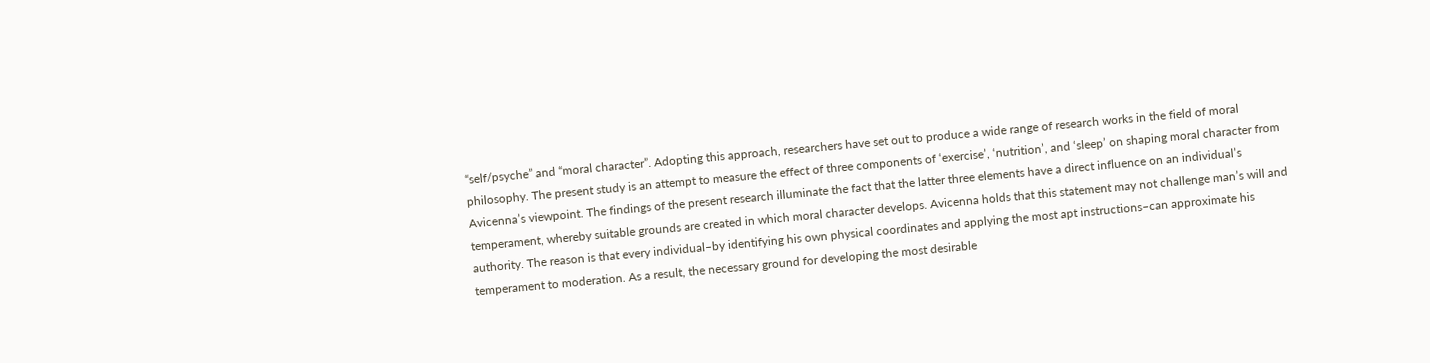“self/psyche” and “moral character”. Adopting this approach, researchers have set out to produce a wide range of research works in the field of moral philosophy. The present study is an attempt to measure the effect of three components of ‘exercise’, ‘nutrition’, and ‘sleep’ on shaping moral character from Avicenna’s viewpoint. The findings of the present research illuminate the fact that the latter three elements have a direct influence on an individual’s temperament, whereby suitable grounds are created in which moral character develops. Avicenna holds that this statement may not challenge man’s will and authority. The reason is that every individual–by identifying his own physical coordinates and applying the most apt instructions–can approximate his temperament to moderation. As a result, the necessary ground for developing the most desirable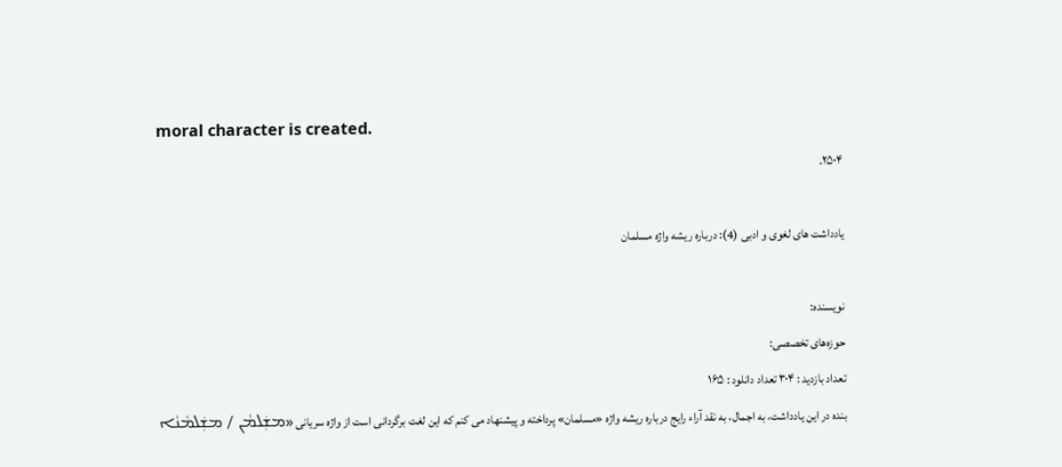moral character is created.
۲۵۰۴.

یادداشت های لغوی و ادبی (4): درباره ریشه واژه مسلمان

نویسنده:
حوزه‌های تخصصی:
تعداد بازدید : ۳۰۴ تعداد دانلود : ۱۶۵
بنده در این یادداشت، به اجمال، به نقد آراء رایج درباره ریشه واژه «مسلمان» پرداخته و پیشنهاد می کنم که این لغت برگردانی است از واژه سریانی «ܡܫܲܠܡܵܢ / ܡܫܲܠܡܵܢܵܐ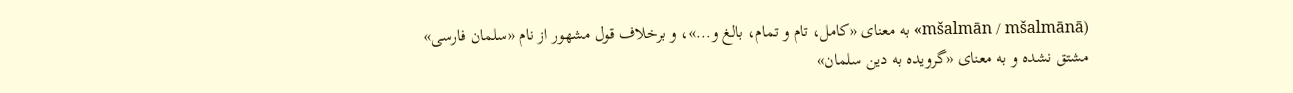(mšalmān / mšalmānā» به معنای «کامل، تام و تمام، بالغ و...»، و برخلاف قول مشهور از نام «سلمان فارسی» مشتق نشده و به معنای «گرویده به دین سلمان»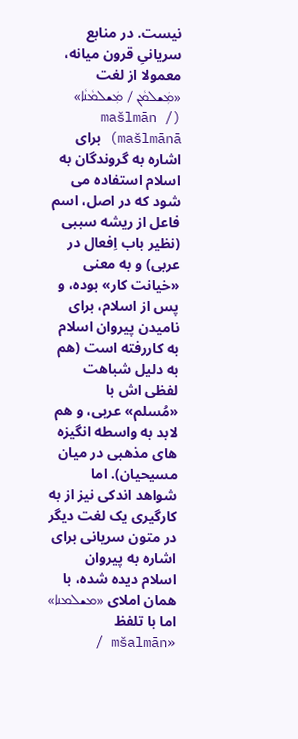نیست. در منابع سریانیِ قرون میانه، معمولا از لغت «ܡܲܫܠܡܵܢ / ܡܲܫܠܡܵܢܵܐ» (mašlmān / mašlmānā) برای اشاره به گروندگان به اسلام استفاده می شود که در اصل، اسم فاعل از ریشه سببی (نظیر باب اِفعال در عربی) و به معنی «خیانت کار» بوده، و پس از اسلام، برای نامیدن پیروان اسلام به کاررفته است (هم به دلیل شباهت لفظی اش با «مُسلم» عربی، و هم لابد به واسطه انگیزه های مذهبی در میان مسیحیان). اما شواهد اندکی نیز از به کارگیری یک لغت دیگر در متون سریانی برای اشاره به پیروان اسلام دیده شده، با همان املای «ܡܫܠܡܢܐ» اما با تلفظ «mšalmān /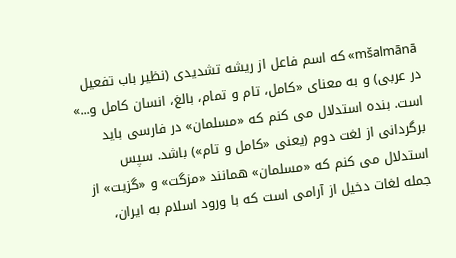mšalmānā» که اسم فاعل از ریشه تشدیدی (نظیر باب تفعیل در عربی) و به معنای «کامل، تام و تمام، بالغ، انسان کامل و...» است. بنده استدلال می کنم که «مسلمان» در فارسی باید برگردانی از لغت دوم (یعنی «کامل و تام») باشد. سپس استدلال می کنم که «مسلمان» همانند «مزگت» و «گزیت» از جمله لغات دخیل از آرامی است که با ورود اسلام به ایران،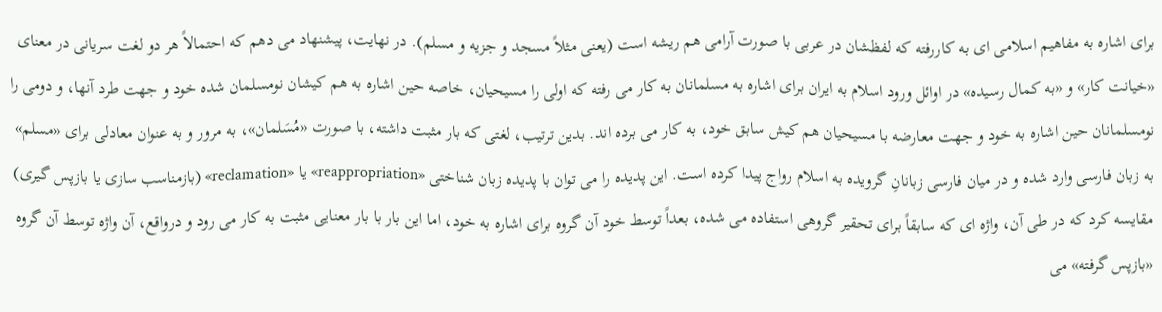برای اشاره به مفاهیم اسلامی ای به کاررفته که لفظشان در عربی با صورت آرامی هم ریشه است (یعنی مثلاً مسجد و جزیه و مسلم). در نهایت، پیشنهاد می دهم که احتمالاً هر دو لغت سریانی در معنای «خیانت کار» و «به کمال رسیده» در اوائل ورود اسلام به ایران برای اشاره به مسلمانان به کار می رفته که اولی را مسیحیان، خاصه حین اشاره به هم کیشان نومسلمان شده خود و جهت طرد آنها، و دومی را نومسلمانان حین اشاره به خود و جهت معارضه با مسیحیان هم کیش سابق خود، به کار می برده اند. بدین ترتیب، لغتی که بار مثبت داشته، با صورت «مُسَلمان»، به مرور و به عنوان معادلی برای «مسلم» به زبان فارسی وارد شده و در میان فارسی زبانانِ گرویده به اسلام رواج پیدا کرده است. این پدیده را می توان با پدیده زبان شناختی «reappropriation» یا «reclamation» (بازمناسب سازی یا بازپس گیری) مقایسه کرد که در طی آن، واژه ای که سابقاً برای تحقیر گروهی استفاده می شده، بعداً توسط خود آن گروه برای اشاره به خود، اما این بار با بار معنایی مثبت به کار می رود و درواقع، آن واژه توسط آن گروه «بازپس گرفته» می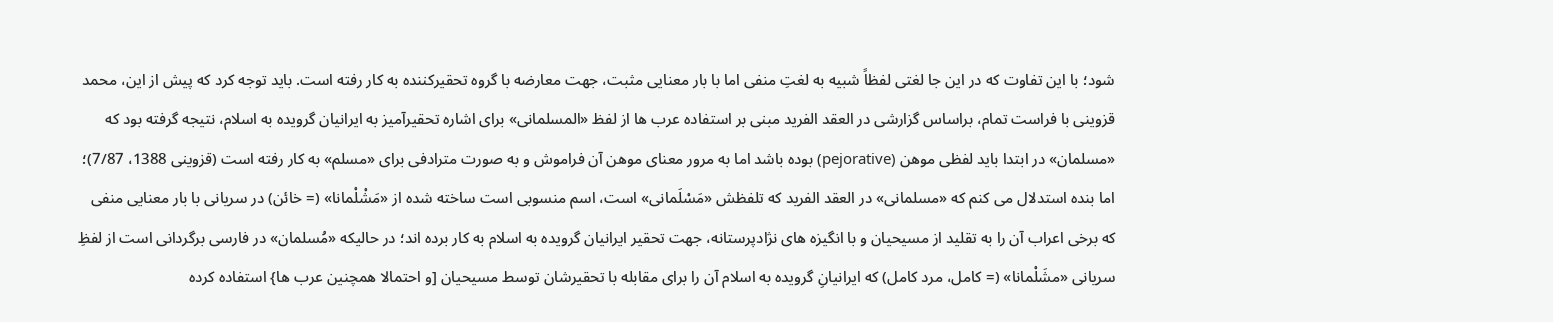شود؛ با این تفاوت که در این جا لغتی لفظاً شبیه به لغتِ منفی اما با بار معنایی مثبت، جهت معارضه با گروه تحقیرکننده به کار رفته است. باید توجه کرد که پیش از این، محمد قزوینی با فراست تمام، براساس گزارشی در العقد الفرید مبنی بر استفاده عرب ها از لفظ «المسلمانی» برای اشاره تحقیرآمیز به ایرانیان گرویده به اسلام، نتیجه گرفته بود که «مسلمان» در ابتدا باید لفظی موهن (pejorative) بوده باشد اما به مرور معنای موهن آن فراموش و به صورت مترادفی برای «مسلم» به کار رفته است (قزوینی 1388، 7/87)؛ اما بنده استدلال می کنم که «مسلمانی» در العقد الفرید که تلفظش «مَسْلَمانی» است، اسم منسوبی است ساخته شده از «مَشْلْمانا» (= خائن) در سریانی با بار معنایی منفی که برخی اعراب آن را به تقلید از مسیحیان و با انگیزه های نژادپرستانه، جهت تحقیر ایرانیان گرویده به اسلام به کار برده اند؛ در حالیکه «مُسلمان» در فارسی برگردانی است از لفظِ سریانی «مشَلْمانا» (= کامل، مرد کامل) که ایرانیانِ گرویده به اسلام آن را برای مقابله با تحقیرشان توسط مسیحیان [و احتمالا همچنین عرب ها} استفاده کرده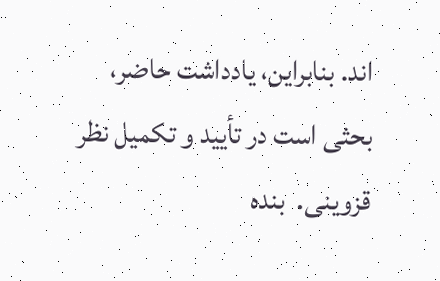اند. بنابراین، یادداشت حاضر، بحثی است در تأیید و تکمیل نظر قزوینی.  بنده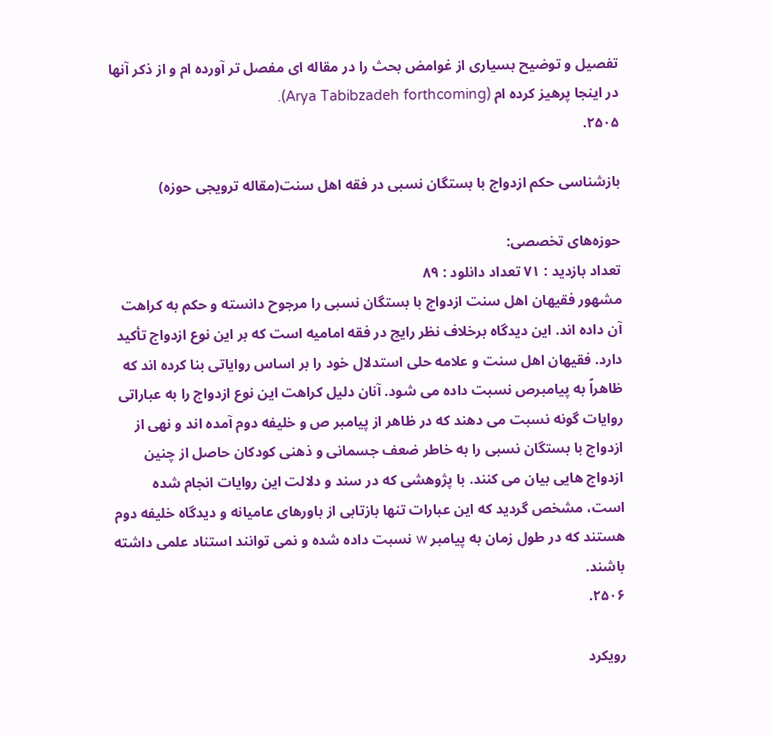تفصیل و توضیح بسیاری از غوامض بحث را در مقاله ای مفصل تر آورده ام و از ذکر آنها در اینجا پرهیز کرده ام (Arya Tabibzadeh forthcoming).
۲۵۰۵.

بازشناسی حکم ازدواج با بستگان نسبی در فقه اهل سنت(مقاله ترویجی حوزه)

حوزه‌های تخصصی:
تعداد بازدید : ۷۱ تعداد دانلود : ۸۹
مشهور فقیهان اهل سنت ازدواج با بستگان نسبی را مرجوح دانسته و حکم به کراهت آن داده اند. این دیدگاه برخلاف نظر رایج در فقه امامیه است که بر این نوع ازدواج تأکید دارد. فقیهان اهل سنت و علامه حلی استدلال خود را بر اساس روایاتی بنا کرده اند که ظاهراً به پیامبرص نسبت داده می شود. آنان دلیل کراهت این نوع ازدواج را به عباراتی روایات گونه نسبت می دهند که در ظاهر از پیامبر ص و خلیفه دوم آمده اند و نهی از ازدواج با بستگان نسبی را به خاطر ضعف جسمانی و ذهنی کودکان حاصل از چنین ازدواج هایی بیان می کنند. با پژوهشی که در سند و دلالت این روایات انجام شده است، مشخص گردید که این عبارات تنها بازتابی از باورهای عامیانه و دیدگاه خلیفه دوم هستند که در طول زمان به پیامبر w نسبت داده شده و نمی توانند استناد علمی داشته باشند.
۲۵۰۶.

رویکرد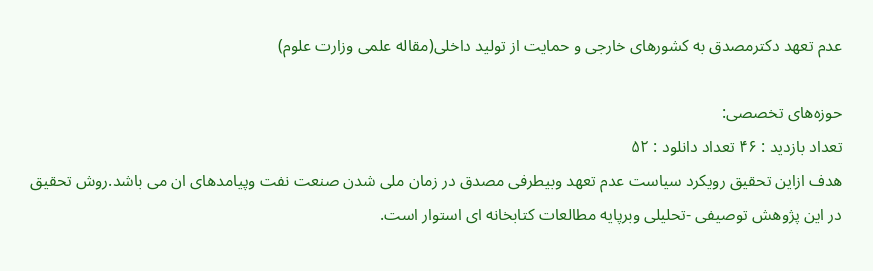عدم تعهد دکترمصدق به کشورهای خارجی و حمایت از تولید داخلی(مقاله علمی وزارت علوم)

حوزه‌های تخصصی:
تعداد بازدید : ۴۶ تعداد دانلود : ۵۲
هدف ازاین تحقیق رویکرد سیاست عدم تعهد وبیطرفی مصدق در زمان ملی شدن صنعت نفت وپیامدهای ان می باشد.روش تحقیق در این پژوهش توصیفی -تحلیلی وبرپایه مطالعات کتابخانه ای استوار است.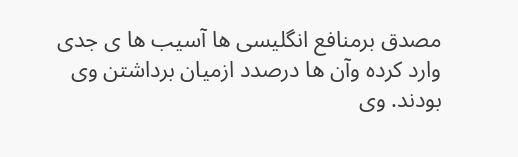مصدق برمنافع انگلیسی ها آسیب ها ی جدی وارد کرده وآن ها درصدد ازمیان برداشتن وی بودند. وی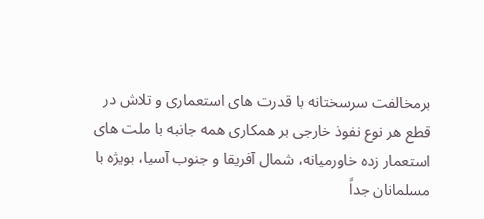برمخالفت سرسختانه با قدرت های استعماری و تلاش در قطع هر نوع نفوذ خارجی بر همکاری همه جانبه با ملت های استعمار زده خاورمیانه، شمال آفریقا و جنوب آسیا، بویژه با مسلمانان جداً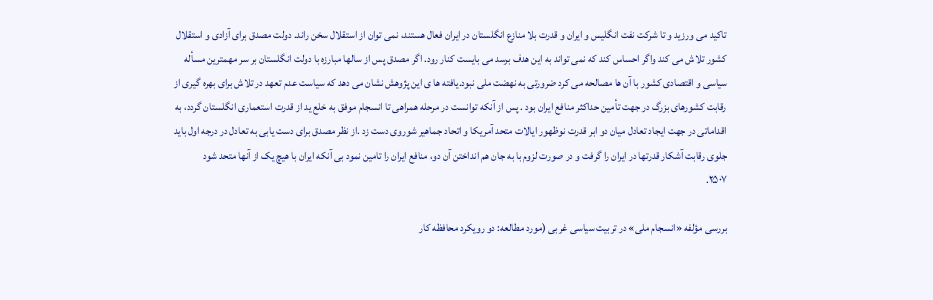تاکید می ورزید و تا شرکت نفت انگلیس و ایران و قدرت بلا منازع انگلستان در ایران فعال هستند، نمی توان از استقلال سخن راند. دولت مصدق برای آزادی و استقلال کشور تلاش می کند واگر احساس کند که نمی تواند به این هدف برسد می بایست کنار رود. اگر مصدق پس از سالها مبارزه با دولت انگلستان بر سر مهمترین مسأله سیاسی و اقتصادی کشور با آن ها مصالحه می کرد ضرورتی به نهضت ملی نبود.یافته ها ی این پژوهش نشان می دهد که سیاست عدم تعهد در تلاش برای بهره گیری از رقابت کشورهای بزرگ در جهت تأمین حداکثر منافع ایران بود . پس از آنکه توانست در مرحله همراهی تا انسجام موفق به خلع ید از قدرت استعماری انگلستان گردد، به اقداماتی در جهت ایجاد تعادل میان دو ابر قدرت نوظهور ایالات متحد آمریکا و اتحاد جماهیر شوروی دست زد .از نظر مصدق برای دست یابی به تعادل در درجه اول باید جلوی رقابت آشکار قدرتها در ایران را گرفت و در صورت لزوم با به جان هم انداختن آن دو، منافع ایران را تامین نمود بی آنکه ایران با هیچ یک از آنها متحد شود
۲۵۰۷.

بررسی مؤلفه «انسجام ملی» در تربیت سیاسی غربی (مورد مطالعه: دو رویکرد محافظه کار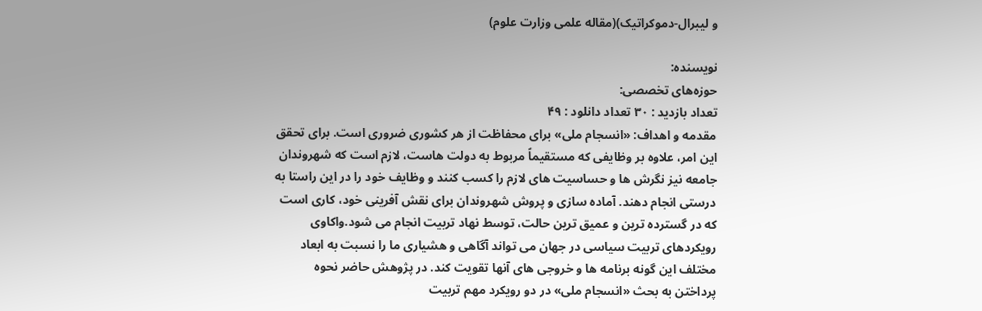و لیبرال-دموکراتیک)(مقاله علمی وزارت علوم)

نویسنده:
حوزه‌های تخصصی:
تعداد بازدید : ۳۰ تعداد دانلود : ۴۹
مقدمه و اهداف: «انسجام ملی» برای محفاظت از هر کشوری ضروری است. برای تحقق این امر، علاوه بر وظایفی که مستقیماً مربوط به دولت هاست، لازم است که شهروندان جامعه نیز نگرش ها و حساسیت های لازم را کسب کنند و وظایف خود را در این راستا به درستی انجام دهند. آماده سازی و پروش شهروندان برای نقش آفرینی خود، کاری است که در گسترده ترین و عمیق ترین حالت، توسط نهاد تربیت انجام می شود.واکاوی رویکردهای تربیت سیاسی در جهان می تواند آگاهی و هشیاری ما را نسبت به ابعاد مختلف این گونه برنامه ها و خروجی های آنها تقویت کند. در پژوهش حاضر نحوه پرداختن به بحث «انسجام ملی» در دو رویکرد مهم تربیت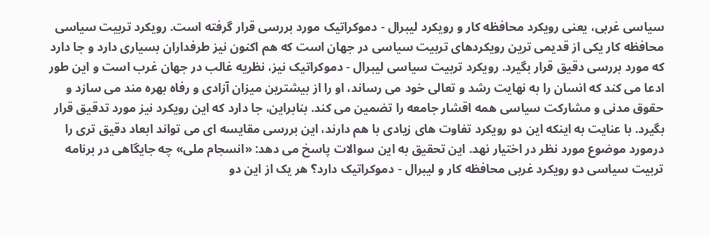سیاسی غربی، یعنی رویکرد محافظه کار و رویکرد لیبرال - دموکراتیک مورد بررسی قرار گرفته است. رویکرد تربیت سیاسی محافظه کار یکی از قدیمی ترین رویکردهای تربیت سیاسی در جهان است که هم اکنون نیز طرفداران بسیاری دارد و جا دارد که مورد بررسی دقیق قرار بگیرد. رویکرد تربیت سیاسی لیبرال - دموکراتیک نیز، نظریه غالب در جهان غرب است و این طور ادعا می کند که انسان را به نهایت رشد و تعالی خود می رساند، او را از بیشترین میزان آزادی و رفاه بهره مند می سازد و حقوق مدنی و مشارکت سیاسی همه اقشار جامعه را تضمین می کند. بنابراین، جا دارد که این رویکرد نیز مورد تدقیق قرار بگیرد. با عنایت به اینکه این دو رویکرد تفاوت های زیادی با هم دارند، این بررسی مقایسه ای می تواند ابعاد دقیق تری را درمورد موضوع مورد نظر در اختیار نهد. این تحقیق به این سوالات پاسخ می دهد: «انسجام ملی» چه جایگاهی در برنامه تربیت سیاسی دو رویکرد غربی محافظه کار و لیبرال - دموکراتیک دارد؟ هر یک از این دو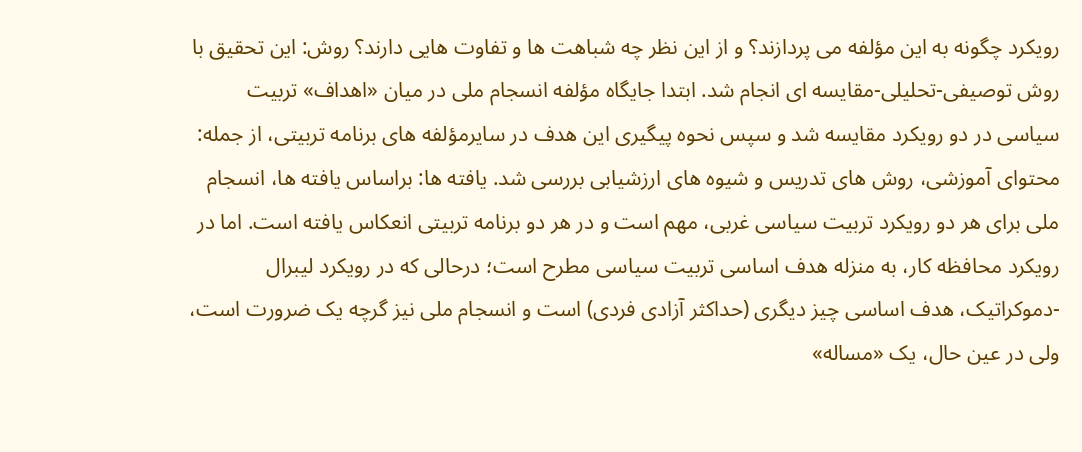رویکرد چگونه به این مؤلفه می پردازند؟ و از این نظر چه شباهت ها و تفاوت هایی دارند؟ روش: این تحقیق با روش توصیفی-تحلیلی-مقایسه ای انجام شد. ابتدا جایگاه مؤلفه انسجام ملی در میان «اهداف» تربیت سیاسی در دو رویکرد مقایسه شد و سپس نحوه پیگیری این هدف در سایرمؤلفه های برنامه تربیتی، از جمله: محتوای آموزشی، روش های تدریس و شیوه های ارزشیابی بررسی شد. یافته ها: براساس یافته ها، انسجام ملی برای هر دو رویکرد تربیت سیاسی غربی، مهم است و در هر دو برنامه تربیتی انعکاس یافته است. اما در رویکرد محافظه کار، به منزله هدف اساسی تربیت سیاسی مطرح است؛ درحالی که در رویکرد لیبرال -دموکراتیک، هدف اساسی چیز دیگری (حداکثر آزادی فردی) است و انسجام ملی نیز گرچه یک ضرورت است، ولی در عین حال، یک «مساله»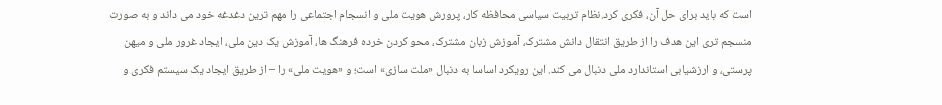است که باید برای حل آن، فکری کرد.نظام تربیت سیاسی محافظه کار، پرورش هویت ملی و انسجام اجتماعی را مهم ترین دغدغه خود می داند و به صورت منسجم تری این هدف را از طریق انتقال دانش مشترک، آموزش زبان مشترک، محو کردن خرده فرهنگ ها، آموزش یک دین ملی، ایجاد غرور ملی و میهن پرستی، و ارزشیابی استاندارد ملی دنبال می کند. این رویکرد اساسا به دنبال «ملت سازی» است؛ و «هویت ملی» را – از طریق ایجاد یک سیستم فکری و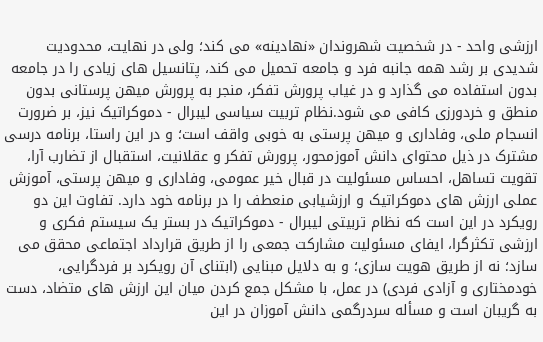ارزشی واحد - در شخصیت شهروندان «نهادینه» می کند؛ ولی در نهایت، محدودیت شدیدی بر رشد همه جانبه فرد و جامعه تحمیل می کند، پتانسیل های زیادی را در جامعه بدون استفاده می گذارد و در غیاب پرورش تفکر، منجر به پرورش میهن پرستانی بدون منطق و خردورزی کافی می شود.نظام تربیت سیاسی لیبرال - دموکراتیک نیز، بر ضرورت انسجام ملی، وفاداری و میهن پرستی به خوبی واقف است؛ و در این راستا، برنامه درسی مشترک در ذیل محتوای دانش آموزمحور، پرورش تفکر و عقلانیت، استقبال از تضارب آرا، تقویت تساهل، احساس مسئولیت در قبال خیر عمومی، وفاداری و میهن پرستی، آموزش عملی ارزش های دموکراتیک و ارزشیابی منعطف را در برنامه خود دارد. تفاوت این دو رویکرد در این است که نظام تربیتی لیبرال - دموکراتیک در بستر یک سیستم فکری و ارزشی تکثرگرا، ایفای مسئولیت مشارکت جمعی را از طریق قرارداد اجتماعی محقق می سازد؛ نه از طریق هویت سازی؛ و به دلایل مبنایی (ابتنای آن رویکرد بر فردگرایی، خودمختاری و آزادی فردی) در عمل، با مشکل جمع کردن میان این ارزش های متضاد، دست به گریبان است و مسأله سردرگمی دانش آموزان در این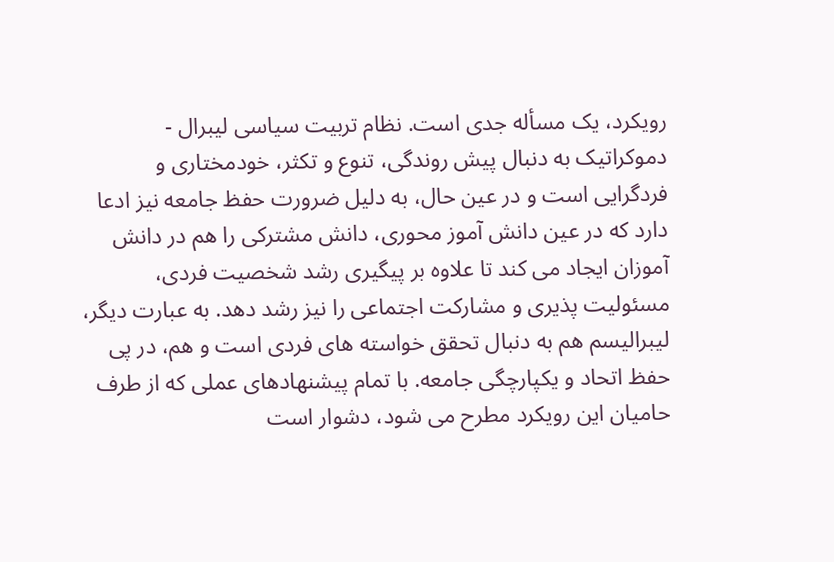رویکرد، یک مسأله جدی است. نظام تربیت سیاسی لیبرال - دموکراتیک به دنبال پیش روندگی، تنوع و تکثر، خودمختاری و فردگرایی است و در عین حال، به دلیل ضرورت حفظ جامعه نیز ادعا دارد که در عین دانش آموز محوری، دانش مشترکی را هم در دانش آموزان ایجاد می کند تا علاوه بر پیگیری رشد شخصیت فردی، مسئولیت پذیری و مشارکت اجتماعی را نیز رشد دهد. به عبارت دیگر، لیبرالیسم هم به دنبال تحقق خواسته های فردی است و هم، در پی حفظ اتحاد و یکپارچگی جامعه. با تمام پیشنهادهای عملی که از طرف حامیان این رویکرد مطرح می شود، دشوار است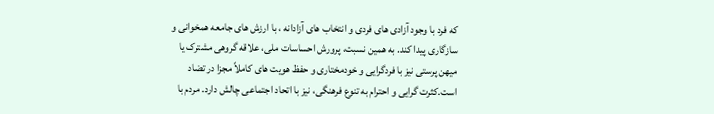که فرد با وجود آزادی های فردی و انتخاب های آزادانه ، با ارزش های جامعه همخوانی و سازگاری پیدا کند. به همین نسبت، پرورش احساسات ملی، علاقه گروهی مشترک یا میهن پرستی نیز با فردگرایی و خودمختاری و حفظ هویت های کاملاً مجزا در تضاد است.کثرت گرایی و احترام به تنوع فرهنگی، نیز با اتحاد اجتماعی چالش دارد. مردم با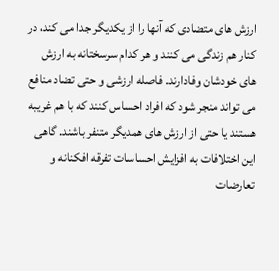ارزش های متضادی که آنها را از یکدیگر جدا می کند، در کنار هم زندگی می کنند و هر کدام سرسختانه به ارزش های خودشان وفادارند. فاصله ارزشی و حتی تضاد منافع می تواند منجر شود که افراد احساس کنند که با هم غریبه هستند یا حتی از ارزش های همدیگر متنفر باشند. گاهی این اختلافات به افزایش احساسات تفرقه افکنانه و تعارضات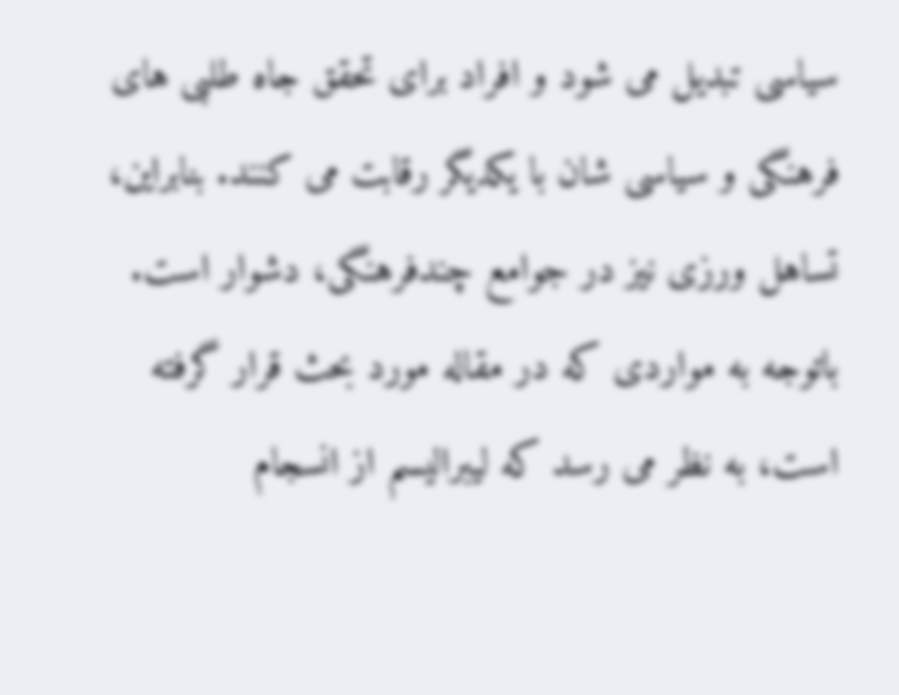سیاسی تبدیل می شود و افراد برای تحقق جاه طلبی های فرهنگی و سیاسی شان با یکدیگر رقابت می کنند. بنابراین، تساهل ورزی نیز در جوامع چندفرهنگی، دشوار است. باتوجه به مواردی که در مقاله مورد بحث قرار گرفته است، به نظر می رسد که لیبرالیسم از انسجام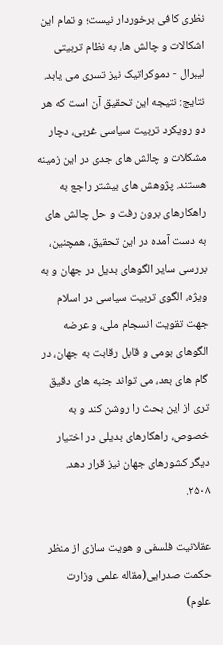نظری کافی برخوردار نیست؛ و تمام این اشکالات و چالش ها، به نظام تربیتی لیبرال - دموکراتیک نیز تسری می یابد. نتایج: نتیجه این تحقیق آن است که هر دو رویکرد تربیت سیاسی غربی، دچار مشکلات و چالش های جدی در این زمینه هستند. پژوهش های بیشتر راجع به راهکارهای برون رفت و حل چالش های به دست آمده در این تحقیق، همچنین، بررسی سایر الگوهای بدیل در جهان و به ویژه، الگوی تربیت سیاسی در اسلام جهت تقویت انسجام ملی، و عرضه الگوهای بومی و قابل رقابت به جهان، در گام های بعد، می تواند جنبه های دقیق تری از این بحث را روشن کند و به خصوص، راهکارهای بدیلی در اختیار دیگر کشورهای جهان نیز قرار دهد.
۲۵۰۸.

عقلانیت فلسفی و هویت سازی از منظر حکمت صدرایی(مقاله علمی وزارت علوم)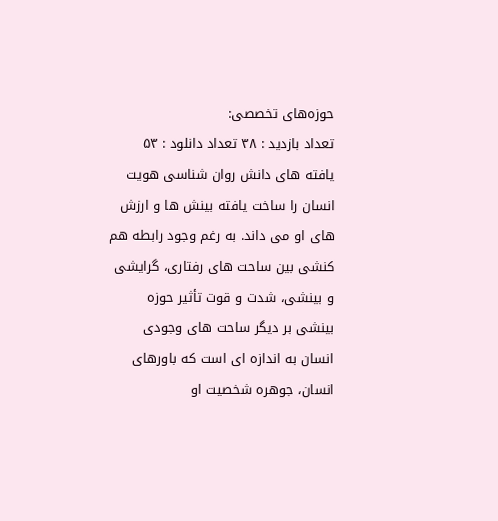حوزه‌های تخصصی:
تعداد بازدید : ۳۸ تعداد دانلود : ۵۳
یافته های دانش روان شناسی هویت انسان را ساخت یافته بینش ها و ارزش های او می داند. به رغم وجود رابطه هم کنشی بین ساحت های رفتاری، گرایشی و بینشی، شدت و قوت تأثیر حوزه بینشی بر دیگر ساحت های وجودی انسان به اندازه ای است که باورهای انسان، جوهره شخصیت او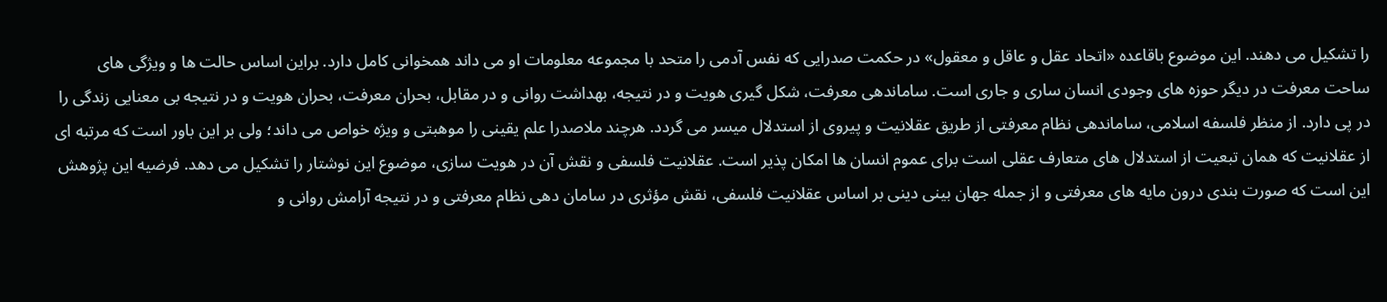را تشکیل می دهند. این موضوع باقاعده «اتحاد عقل و عاقل و معقول» در حکمت صدرایی که نفس آدمی را متحد با مجموعه معلومات او می داند همخوانی کامل دارد. براین اساس حالت ها و ویژگی های ساحت معرفت در دیگر حوزه های وجودی انسان ساری و جاری است. ساماندهی معرفت، شکل گیری هویت و در نتیجه، بهداشت روانی و در مقابل، بحران معرفت، بحران هویت و در نتیجه بی معنایی زندگی را در پی دارد. از منظر فلسفه اسلامی، ساماندهی نظام معرفتی از طریق عقلانیت و پیروی از استدلال میسر می گردد. هرچند ملاصدرا علم یقینی را موهبتی و ویژه خواص می داند؛ ولی بر این باور است که مرتبه ای از عقلانیت که همان تبعیت از استدلال های متعارف عقلی است برای عموم انسان ها امکان پذیر است. عقلانیت فلسفی و نقش آن در هویت سازی، موضوع این نوشتار را تشکیل می دهد. فرضیه این پژوهش این است که صورت بندی درون مایه های معرفتی و از جمله جهان بینی دینی بر اساس عقلانیت فلسفی، نقش مؤثری در سامان دهی نظام معرفتی و در نتیجه آرامش روانی و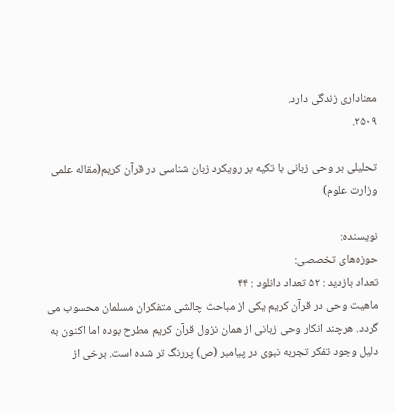معناداری زندگی دارد.
۲۵۰۹.

تحلیلی بر وحی زبانی با تکیه بر رویکرد زبان شناسی در قرآن کریم(مقاله علمی وزارت علوم)

نویسنده:
حوزه‌های تخصصی:
تعداد بازدید : ۵۲ تعداد دانلود : ۴۴
ماهیت وحی در قرآن کریم یکی از مباحث چالشی متفکران مسلمان محسوب می گردد. هرچند انکار وحی زبانی از همان نزول قرآن کریم مطرح بوده اما اکنون به دلیل وجود تفکر تجربه نبوی در پیامبر (ص) پررنگ تر شده است. برخی از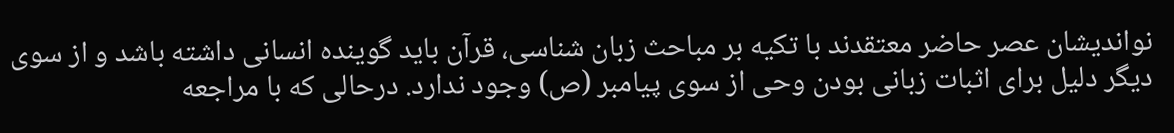نواندیشان عصر حاضر معتقدند با تکیه بر مباحث زبان شناسی، قرآن باید گوینده انسانی داشته باشد و از سوی دیگر دلیل برای اثبات زبانی بودن وحی از سوی پیامبر (ص) وجود ندارد. درحالی که با مراجعه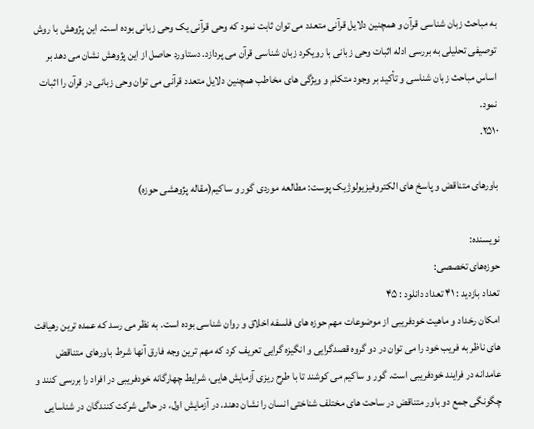به مباحث زبان شناسی قرآن و همچنین دلایل قرآنی متعدد می توان ثابت نمود که وحی قرآنی یک وحی زبانی بوده است. این پژوهش با روش توصیفی تحلیلی به بررسی ادله اثبات وحی زبانی با رویکرد زبان شناسی قرآن می پردازد. دستاورد حاصل از این پژوهش نشان می دهد بر اساس مباحث زبان شناسی و تأکید بر وجود متکلم و ویژگی های مخاطب همچنین دلایل متعدد قرآنی می توان وحی زبانی در قرآن را اثبات نمود.
۲۵۱۰.

باورهای متناقض و پاسخ های الکتروفیزیولوژیک پوست: مطالعه موردی گور و ساکیم(مقاله پژوهشی حوزه)

نویسنده:
حوزه‌های تخصصی:
تعداد بازدید : ۴۱ تعداد دانلود : ۴۵
امکان رخداد و ماهیت خودفریبی از موضوعات مهم حوزه های فلسفه اخلاق و روان شناسی بوده است. به نظر می رسد که عمده ترین رهیافت های ناظر به فریب خود را می توان در دو گروه قصدگرایی و انگیزه گرایی تعریف کرد که مهم ترین وجه فارق آنها شرط باورهای متناقض عامدانه در فرایند خودفریبی است. گور و ساکیم می کوشند تا با طرح ریزی آزمایش هایی، شرایط چهارگانه خودفریبی در افراد را بررسی کنند و چگونگی جمع دو باور متناقض در ساحت های مختلف شناختی انسان را نشان دهند. در آزمایش اول، در حالی شرکت کنندگان در شناسایی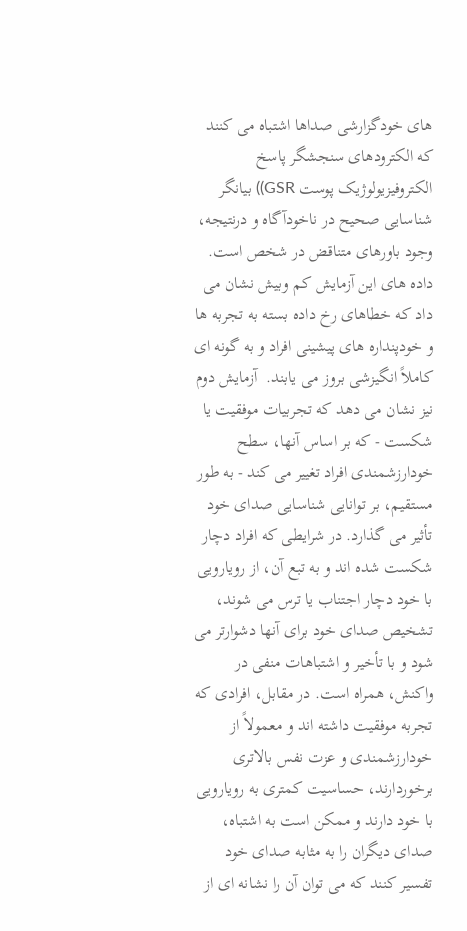های خودگزارشی صداها اشتباه می کنند که الکترودهای سنجشگر پاسخ الکتروفیزیولوژیک پوست GSR)) بیانگر شناسایی صحیح در ناخودآگاه و درنتیجه، وجود باورهای متناقض در شخص است. داده های این آزمایش کم وبیش نشان می داد که خطاهای رخ داده بسته به تجربه ها و خودپنداره های پیشینی افراد و به گونه ای کاملاً انگیزشی بروز می یابند.  آزمایش دوم نیز نشان می دهد که تجربیات موفقیت یا شکست - که بر اساس آنها، سطح خودارزشمندی افراد تغییر می کند - به طور مستقیم، بر توانایی شناسایی صدای خود تأثیر می گذارد. در شرایطی که افراد دچار شکست شده اند و به تبع آن، از رویارویی با خود دچار اجتناب یا ترس می شوند، تشخیص صدای خود برای آنها دشوارتر می شود و با تأخیر و اشتباهات منفی در واکنش، همراه است. در مقابل، افرادی که تجربه موفقیت داشته اند و معمولاً از خودارزشمندی و عزت نفس بالاتری برخوردارند، حساسیت کمتری به رویارویی با خود دارند و ممکن است به اشتباه، صدای دیگران را به مثابه صدای خود تفسیر کنند که می توان آن را نشانه ای از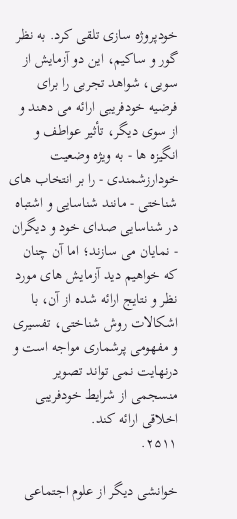خودپروژه سازی تلقی کرد. به نظر گور و ساکیم، این دو آزمایش از سویی، شواهد تجربی را برای فرضیه خودفریبی ارائه می دهند و از سوی دیگر، تأثیر عواطف و انگیزه ها - به ویژه وضعیت خودارزشمندی - را بر انتخاب های شناختی - مانند شناسایی و اشتباه در شناسایی صدای خود و دیگران - نمایان می سازند؛ اما آن چنان که خواهیم دید آزمایش های مورد نظر و نتایج ارائه شده از آن، با اشکالات روش شناختی، تفسیری و مفهومی پرشماری مواجه است و درنهایت نمی تواند تصویر منسجمی از شرایط خودفریبی اخلاقی ارائه کند.
۲۵۱۱.

خوانشی دیگر از علوم اجتماعی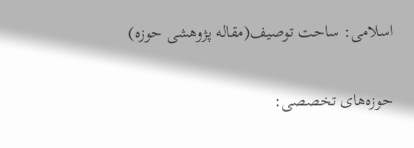اسلامی: ساحت توصیف(مقاله پژوهشی حوزه)

حوزه‌های تخصصی: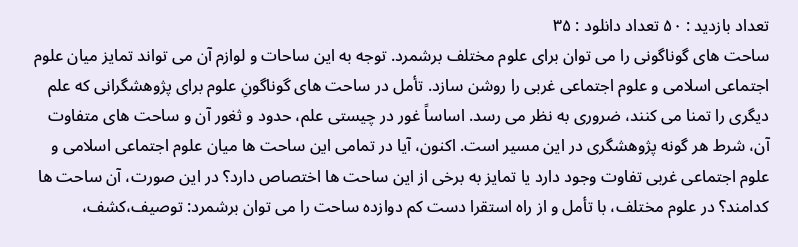تعداد بازدید : ۵۰ تعداد دانلود : ۳۵
ساحت های گوناگونی را می توان برای علوم مختلف برشمرد. توجه به این ساحات و لوازم آن می تواند تمایز میان علوم اجتماعی اسلامی و علوم اجتماعی غربی را روشن سازد. تأمل در ساحت های گوناگونِ علوم برای پژوهشگرانی که علم دیگری را تمنا می کنند، ضروری به نظر می رسد. اساساً غور در چیستی علم، حدود و ثغور آن و ساحت های متفاوت آن، شرط هر گونه پژوهشگری در این مسیر است. اکنون، آیا در تمامی این ساحت ها میان علوم اجتماعی اسلامی و علوم اجتماعی غربی تفاوت وجود دارد یا تمایز به برخی از این ساحت ها اختصاص دارد؟ در این صورت، آن ساحت ها کدامند؟ در علوم مختلف، با تأمل و از راه استقرا دست کم دوازده ساحت را می توان برشمرد: توصیف،کشف،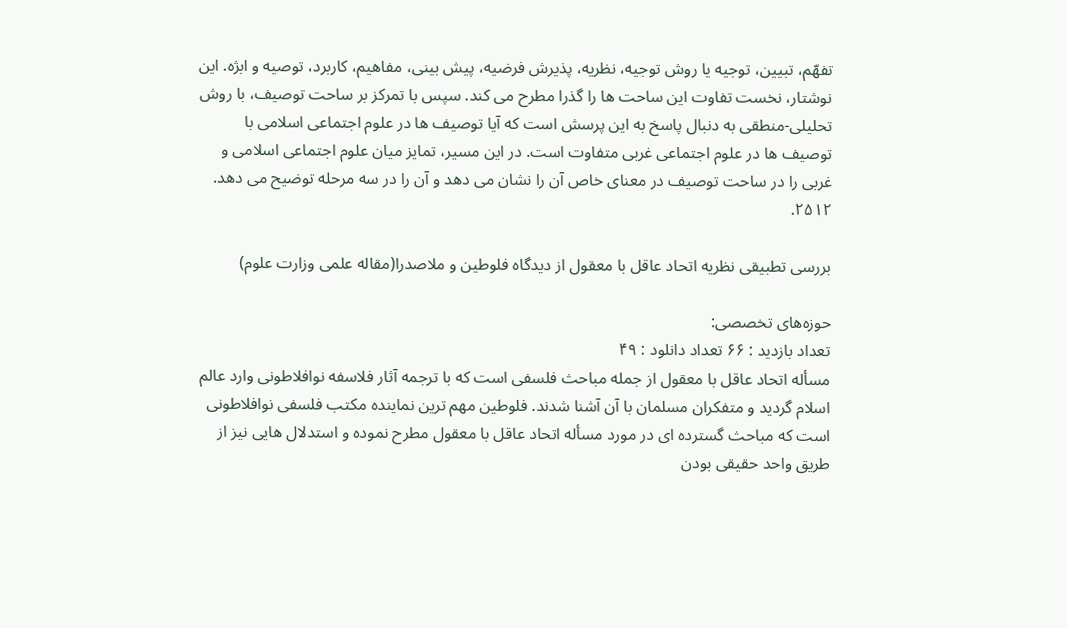تفهّم، تبیین، توجیه یا روش توجیه، نظریه، پذیرش فرضیه، پیش بینی، مفاهیم، کاربرد، توصیه و ابژه. این نوشتار، نخست تفاوت این ساحت ها را گذرا مطرح می کند. سپس با تمرکز بر ساحت توصیف، با روش تحلیلی-منطقی به دنبال پاسخ به این پرسش است که آیا توصیف ها در علوم اجتماعی اسلامی با توصیف ها در علوم اجتماعی غربی متفاوت است. در این مسیر، تمایز میان علوم اجتماعی اسلامی و غربی را در ساحت توصیف در معنای خاص آن را نشان می دهد و آن را در سه مرحله توضیح می دهد.
۲۵۱۲.

بررسی تطبیقی نظریه اتحاد عاقل با معقول از دیدگاه فلوطین و ملاصدرا(مقاله علمی وزارت علوم)

حوزه‌های تخصصی:
تعداد بازدید : ۶۶ تعداد دانلود : ۴۹
مسأله اتحاد عاقل با معقول از جمله مباحث فلسفی است که با ترجمه آثار فلاسفه نوافلاطونی وارد عالم اسلام گردید و متفکران مسلمان با آن آشنا شدند. فلوطین مهم ترین نماینده مکتب فلسفی نوافلاطونی است که مباحث گسترده ای در مورد مسأله اتحاد عاقل با معقول مطرح نموده و استدلال هایی نیز از طریق واحد حقیقی بودن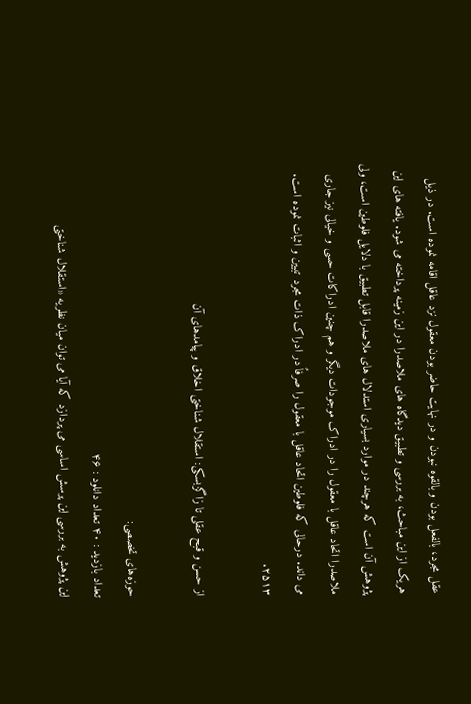عقل مجرد، بالفعل بودن و بالقوه نبودن و در نهایت حاضر بودن معقول نزد عاقل اقامه نموده است. در ذیل هریک از این مباحث، به بررسی و تطبیق دیدگاه های ملاصدرا در این زمینه پرداخته می شود. یافته های این پژوهش آن است که هرچند در موارد بسیاری استدلال های ملاصدرا قابل تطبیق با دلایل فلوطین است، ولی ملاصدرا اتحاد عاقل با معقول را در ادراک موجودات دیگر و هم چنین ادراکات حسی و خیالی نیز جاری می داند. درحالی که فلوطین اتحاد عاقل با معقول را صرفاً در ادراک ذات مجرد تبیین و اثبات نموده است.
۲۵۱۳.

از حسن و قبح عقلی تا زاگزبسکی: استقلال شناختی اخلاق و پیامدهای آن

حوزه‌های تخصصی:
تعداد بازدید : ۴۰ تعداد دانلود : ۴۶
این پژوهش به بررسی این پرسش اساسی می پردازد که آیا می توان میان نظریه «استقلال شناختی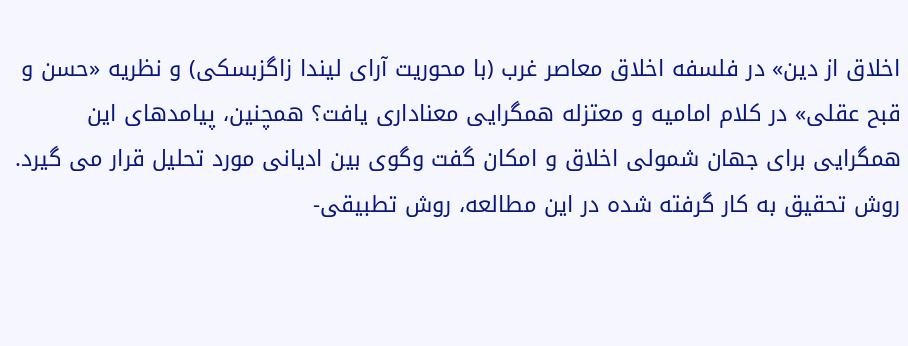اخلاق از دین» در فلسفه اخلاق معاصر غرب (با محوریت آرای لیندا زاگزبسکی) و نظریه «حسن و قبح عقلی» در کلام امامیه و معتزله همگرایی معناداری یافت؟ همچنین، پیامدهای این همگرایی برای جهان شمولی اخلاق و امکان گفت وگوی بین ادیانی مورد تحلیل قرار می گیرد. روش تحقیق به کار گرفته شده در این مطالعه، روش تطبیقی-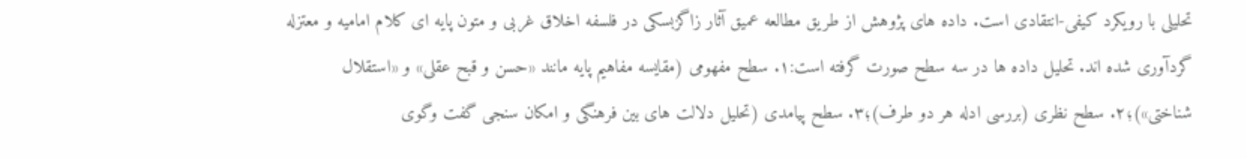تحلیلی با رویکرد کیفی-انتقادی است. داده های پژوهش از طریق مطالعه عمیق آثار زاگزبسکی در فلسفه اخلاق غربی و متون پایه ای کلام امامیه و معتزله گردآوری شده اند. تحلیل داده ها در سه سطح صورت گرفته است:۱. سطح مفهومی (مقایسه مفاهیم پایه مانند «حسن و قبح عقلی» و «استقلال شناختی»)؛۲. سطح نظری (بررسی ادله هر دو طرف)؛۳. سطح پیامدی (تحلیل دلالت های بین فرهنگی و امکان سنجی گفت وگوی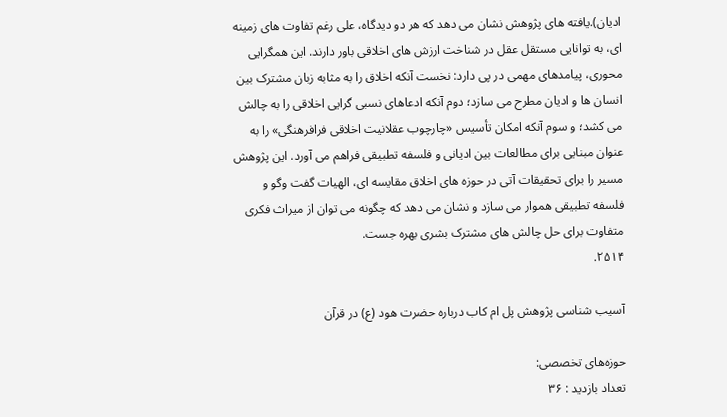ادیان).یافته های پژوهش نشان می دهد که هر دو دیدگاه، علی رغم تفاوت های زمینه ای، به توانایی مستقل عقل در شناخت ارزش های اخلاقی باور دارند. این همگرایی محوری، پیامدهای مهمی در پی دارد: نخست آنکه اخلاق را به مثابه زبان مشترک بین انسان ها و ادیان مطرح می سازد؛ دوم آنکه ادعاهای نسبی گرایی اخلاقی را به چالش می کشد؛ و سوم آنکه امکان تأسیس «چارچوب عقلانیت اخلاقی فرافرهنگی» را به عنوان مبنایی برای مطالعات بین ادیانی و فلسفه تطبیقی فراهم می آورد. این پژوهش مسیر را برای تحقیقات آتی در حوزه های اخلاق مقایسه ای، الهیات گفت وگو و فلسفه تطبیقی هموار می سازد و نشان می دهد که چگونه می توان از میراث فکری متفاوت برای حل چالش های مشترک بشری بهره جست.
۲۵۱۴.

آسیب شناسی پژوهش پل ام کاب درباره حضرت هود (ع) در قرآن

حوزه‌های تخصصی:
تعداد بازدید : ۳۶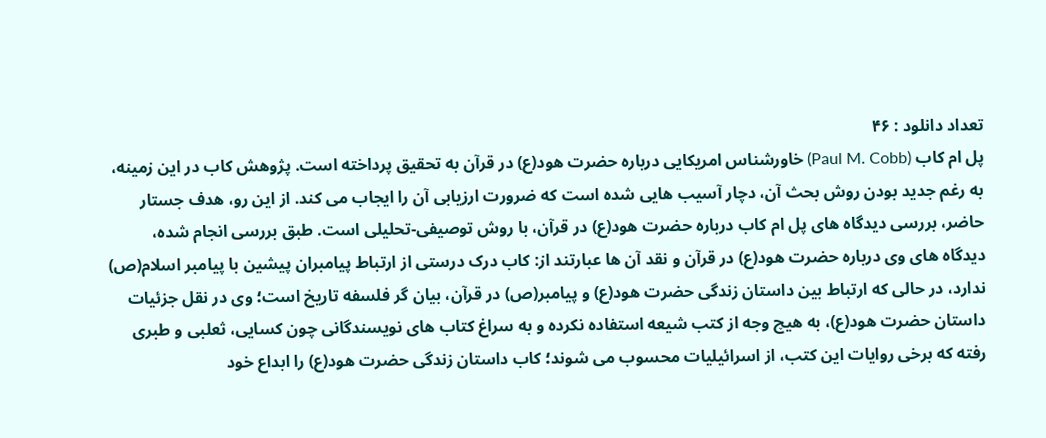تعداد دانلود : ۴۶
پل ام کاب (Paul M. Cobb) خاورشناس امریکایی درباره حضرت هود(ع) در قرآن به تحقیق پرداخته است. پژوهش کاب در این زمینه، به رغم جدید بودن روش بحث آن، دچار آسیب هایی شده است که ضرورت ارزیابی آن را ایجاب می کند. از این رو، هدف جستار حاضر، بررسی دیدگاه های پل ام کاب درباره حضرت هود(ع) در قرآن، با روش توصیفی-تحلیلی است. طبق بررسی انجام شده، دیدگاه های وی درباره حضرت هود(ع) در قرآن و نقد آن ها عبارتند از: کاب درک درستی از ارتباط پیامبران پیشین با پیامبر اسلام(ص) ندارد، در حالی که ارتباط بین داستان زندگی حضرت هود(ع) و پیامبر(ص) در قرآن، بیان گر فلسفه تاریخ است؛ وی در نقل جزئیات داستان حضرت هود(ع)، به هیچ وجه از کتب شیعه استفاده نکرده و به سراغ کتاب های نویسندگانی چون کسایی، ثعلبی و طبری رفته که برخی روایات این کتب، از اسرائیلیات محسوب می شوند؛ کاب داستان زندگی حضرت هود(ع) را ابداع خود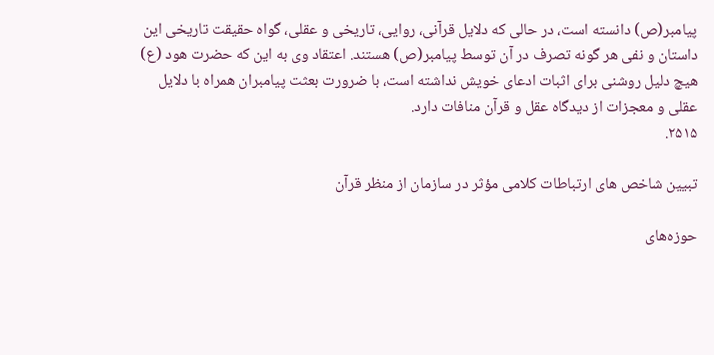پیامبر(ص) دانسته است، در حالی که دلایل قرآنی، روایی، تاریخی و عقلی، گواه حقیقت تاریخی این داستان و نفی هر گونه تصرف در آن توسط پیامبر(ص) هستند. اعتقاد وی به این که حضرت هود (ع) هیچ دلیل روشنی برای اثبات ادعای خویش نداشته است، با ضرورت بعثت پیامبران همراه با دلایل عقلی و معجزات از دیدگاه عقل و قرآن منافات دارد.
۲۵۱۵.

تبیین شاخص های ارتباطات کلامی مؤثر در سازمان از منظر قرآن

حوزه‌های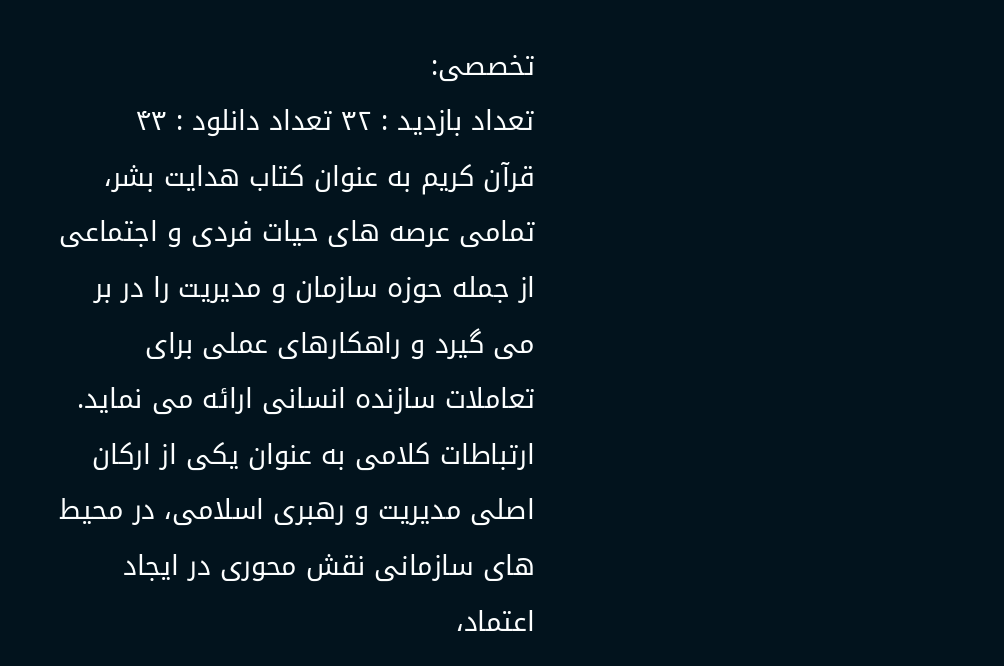تخصصی:
تعداد بازدید : ۳۲ تعداد دانلود : ۴۳
قرآن کریم به عنوان کتاب هدایت بشر، تمامی عرصه های حیات فردی و اجتماعی از جمله حوزه سازمان و مدیریت را در بر می گیرد و راهکارهای عملی برای تعاملات سازنده انسانی ارائه می نماید. ارتباطات کلامی به عنوان یکی از ارکان اصلی مدیریت و رهبری اسلامی، در محیط های سازمانی نقش محوری در ایجاد اعتماد،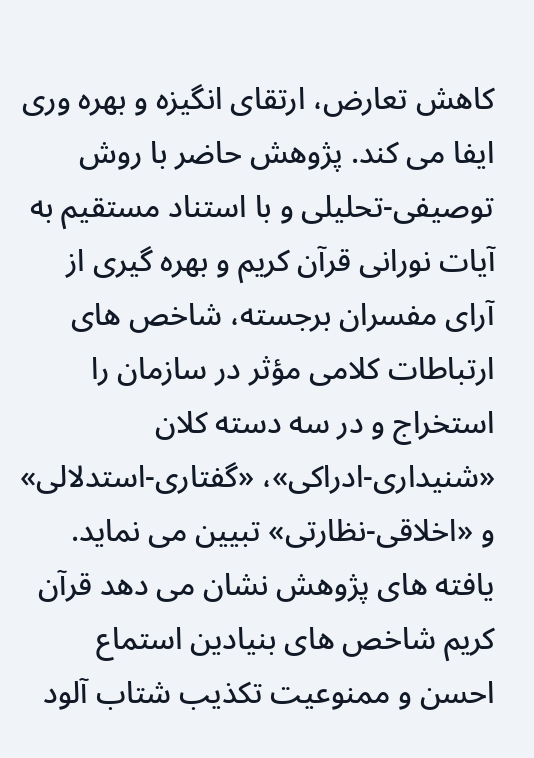کاهش تعارض، ارتقای انگیزه و بهره وری ایفا می کند. پژوهش حاضر با روش توصیفی-تحلیلی و با استناد مستقیم به آیات نورانی قرآن کریم و بهره گیری از آرای مفسران برجسته، شاخص های ارتباطات کلامی مؤثر در سازمان را استخراج و در سه دسته کلان «شنیداری-ادراکی»، «گفتاری-استدلالی» و «اخلاقی-نظارتی» تبیین می نماید. یافته های پژوهش نشان می دهد قرآن کریم شاخص های بنیادین استماع احسن و ممنوعیت تکذیب شتاب آلود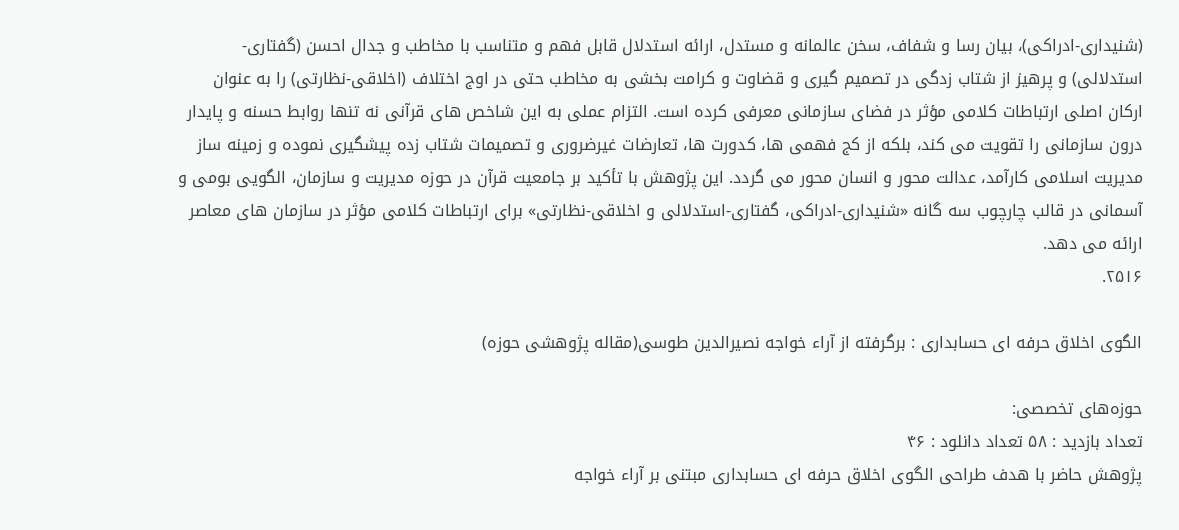(شنیداری-ادراکی)، بیان رسا و شفاف، سخن عالمانه و مستدل، ارائه استدلال قابل فهم و متناسب با مخاطب و جدال احسن (گفتاری-استدلالی) و پرهیز از شتاب زدگی در تصمیم گیری و قضاوت و کرامت بخشی به مخاطب حتی در اوج اختلاف (اخلاقی-نظارتی) را به عنوان ارکان اصلی ارتباطات کلامی مؤثر در فضای سازمانی معرفی کرده است. التزام عملی به این شاخص های قرآنی نه تنها روابط حسنه و پایدار درون سازمانی را تقویت می کند، بلکه از کج فهمی ها، کدورت ها، تعارضات غیرضروری و تصمیمات شتاب زده پیشگیری نموده و زمینه ساز مدیریت اسلامی کارآمد، عدالت محور و انسان محور می گردد. این پژوهش با تأکید بر جامعیت قرآن در حوزه مدیریت و سازمان، الگویی بومی و آسمانی در قالب چارچوب سه گانه «شنیداری-ادراکی، گفتاری-استدلالی و اخلاقی-نظارتی» برای ارتباطات کلامی مؤثر در سازمان های معاصر ارائه می دهد.
۲۵۱۶.

الگوی اخلاق حرفه ای حسابداری : برگرفته از آراء خواجه نصیرالدین طوسی(مقاله پژوهشی حوزه)

حوزه‌های تخصصی:
تعداد بازدید : ۵۸ تعداد دانلود : ۴۶
پژوهش حاضر با هدف طراحی الگوی اخلاق حرفه ای حسابداری مبتنی بر آراء خواجه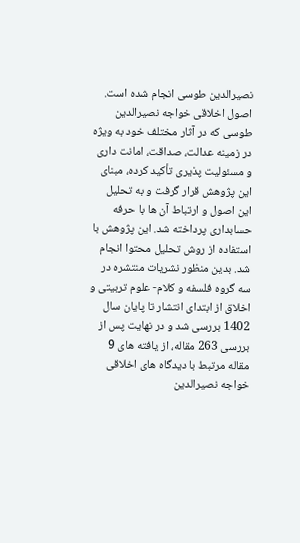نصیرالدین طوسی انجام شده است. اصول اخلاقی خواجه نصیرالدین طوسی که در آثار مختلف خود به ویژه در زمینه عدالت، صداقت، امانت داری و مسئولیت پذیری تأکید کرده، مبنای این پژوهش قرار گرفت و به تحلیل این اصول و ارتباط آن ها با حرفه حسابداری پرداخته شد. این پژوهش با استفاده از روش تحلیل محتوا انجام شد. بدین منظور نشریات منتشره در سه گروه فلسفه و کلام- علوم تربیتی و اخلاق از ابتدای انتشار تا پایان سال 1402 بررسی شد و در نهایت پس از بررسی 263 مقاله، از یافته های 9 مقاله مرتبط با دیدگاه های اخلاقی خواجه نصیرالدین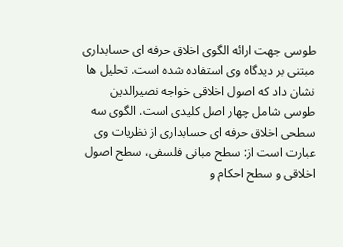طوسی جهت ارائه الگوی اخلاق حرفه ای حسابداری مبتنی بر دیدگاه وی استفاده شده است. تحلیل ها نشان داد که اصول اخلاقی خواجه نصیرالدین طوسی شامل چهار اصل کلیدی است. الگوی سه سطحی اخلاق حرفه ای حسابداری از نظریات وی عبارت است از: سطح مبانی فلسفی، سطح اصول اخلاقی و سطح احکام و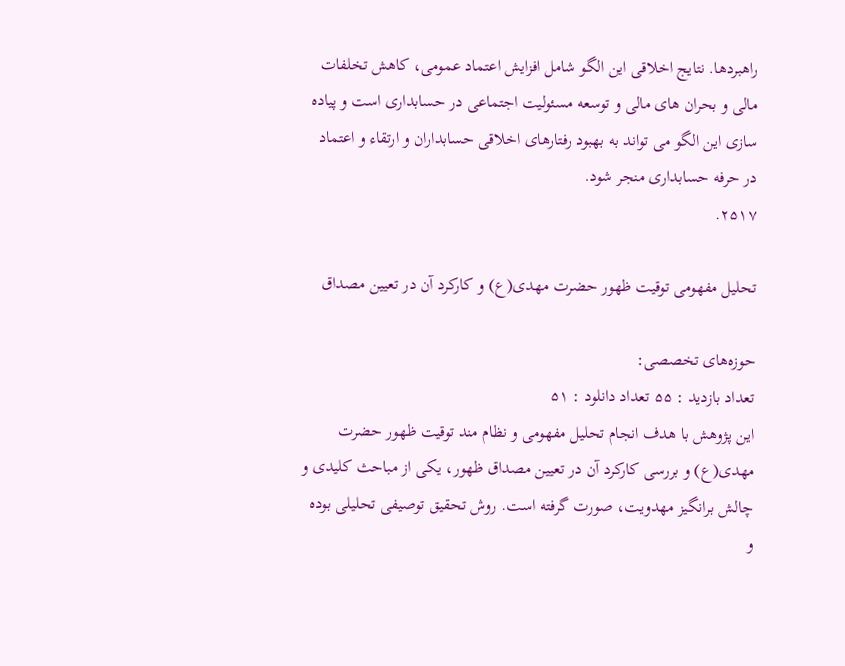راهبردها. نتایج اخلاقی این الگو شامل افزایش اعتماد عمومی، کاهش تخلفات مالی و بحران های مالی و توسعه مسئولیت اجتماعی در حسابداری است و پیاده سازی این الگو می تواند به بهبود رفتارهای اخلاقی حسابداران و ارتقاء و اعتماد در حرفه حسابداری منجر شود.
۲۵۱۷.

تحلیل مفهومی توقیت ظهور حضرت مهدی(ع) و کارکرد آن در تعیین مصداق

حوزه‌های تخصصی:
تعداد بازدید : ۵۵ تعداد دانلود : ۵۱
این پژوهش با هدف انجام تحلیل مفهومی و نظام مند توقیت ظهور حضرت مهدی(ع) و بررسی کارکرد آن در تعیین مصداق ظهور، یکی از مباحث کلیدی و چالش برانگیز مهدویت، صورت گرفته است. روش تحقیق توصیفی تحلیلی بوده و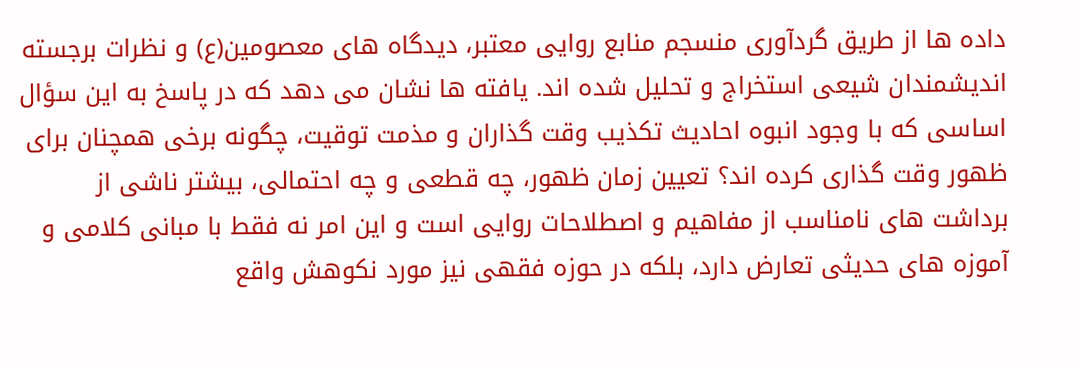داده ها از طریق گردآوری منسجم منابع روایی معتبر، دیدگاه های معصومین(ع) و نظرات برجسته اندیشمندان شیعی استخراج و تحلیل شده اند. یافته ها نشان می دهد که در پاسخ به این سؤال اساسی که با وجود انبوه احادیث تکذیب وقت گذاران و مذمت توقیت، چگونه برخی همچنان برای ظهور وقت گذاری کرده اند؟ تعیین زمان ظهور، چه قطعی و چه احتمالی، بیشتر ناشی از برداشت های نامناسب از مفاهیم و اصطلاحات روایی است و این امر نه فقط با مبانی کلامی و آموزه های حدیثی تعارض دارد، بلکه در حوزه فقهی نیز مورد نکوهش واقع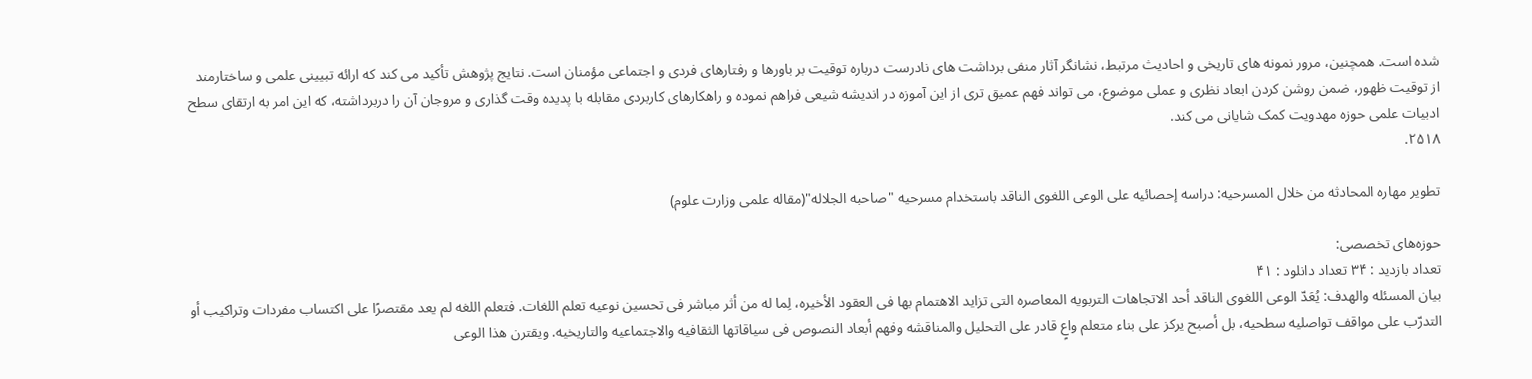شده است. همچنین، مرور نمونه های تاریخی و احادیث مرتبط، نشانگر آثار منفی برداشت های نادرست درباره توقیت بر باورها و رفتارهای فردی و اجتماعی مؤمنان است. نتایج پژوهش تأکید می کند که ارائه تبیینی علمی و ساختارمند از توقیت ظهور، ضمن روشن کردن ابعاد نظری و عملی موضوع، می تواند فهم عمیق تری از این آموزه در اندیشه شیعی فراهم نموده و راهکارهای کاربردی مقابله با پدیده وقت گذاری و مروجان آن را دربرداشته، که این امر به ارتقای سطح ادبیات علمی حوزه مهدویت کمک شایانی می کند.
۲۵۱۸.

تطویر مهاره المحادثه من خلال المسرحیه: دراسه إحصائیه على الوعی اللغوی الناقد باستخدام مسرحیه "صاحبه الجلاله"(مقاله علمی وزارت علوم)

حوزه‌های تخصصی:
تعداد بازدید : ۳۴ تعداد دانلود : ۴۱
بیان المسئله والهدف: یُعَدّ الوعی اللغوی الناقد أحد الاتجاهات التربویه المعاصره التی تزاید الاهتمام بها فی العقود الأخیره، لِما له من أثر مباشر فی تحسین نوعیه تعلم اللغات. فتعلم اللغه لم یعد مقتصرًا على اکتساب مفردات وتراکیب أو التدرّب على مواقف تواصلیه سطحیه، بل أصبح یرکز على بناء متعلم واعٍ قادر على التحلیل والمناقشه وفهم أبعاد النصوص فی سیاقاتها الثقافیه والاجتماعیه والتاریخیه. ویقترن هذا الوعی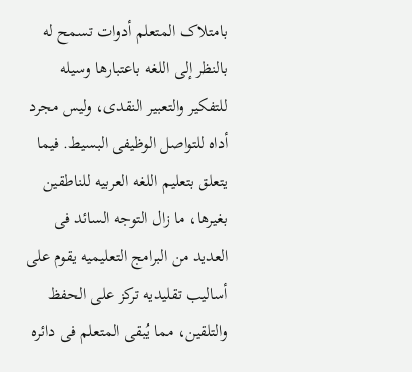بامتلاک المتعلم أدوات تسمح له بالنظر إلى اللغه باعتبارها وسیله للتفکیر والتعبیر النقدی، ولیس مجرد أداه للتواصل الوظیفی البسیط. فیما یتعلق بتعلیم اللغه العربیه للناطقین بغیرها، ما زال التوجه السائد فی العدید من البرامج التعلیمیه یقوم على أسالیب تقلیدیه ترکز على الحفظ والتلقین، مما یُبقی المتعلم فی دائره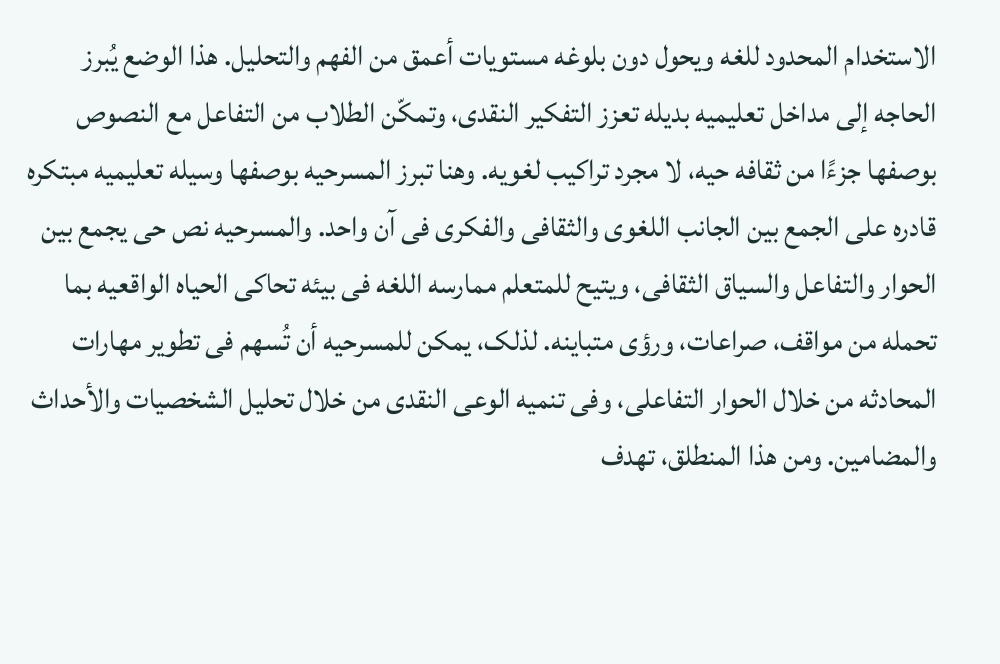الاستخدام المحدود للغه ویحول دون بلوغه مستویات أعمق من الفهم والتحلیل. هذا الوضع یُبرز الحاجه إلى مداخل تعلیمیه بدیله تعزز التفکیر النقدی، وتمکّن الطلاب من التفاعل مع النصوص بوصفها جزءًا من ثقافه حیه، لا مجرد تراکیب لغویه. وهنا تبرز المسرحیه بوصفها وسیله تعلیمیه مبتکره قادره على الجمع بین الجانب اللغوی والثقافی والفکری فی آن واحد. والمسرحیه نص حی یجمع بین الحوار والتفاعل والسیاق الثقافی، ویتیح للمتعلم ممارسه اللغه فی بیئه تحاکی الحیاه الواقعیه بما تحمله من مواقف، صراعات، ورؤى متباینه. لذلک، یمکن للمسرحیه أن تُسهم فی تطویر مهارات المحادثه من خلال الحوار التفاعلی، وفی تنمیه الوعی النقدی من خلال تحلیل الشخصیات والأحداث والمضامین. ومن هذا المنطلق، تهدف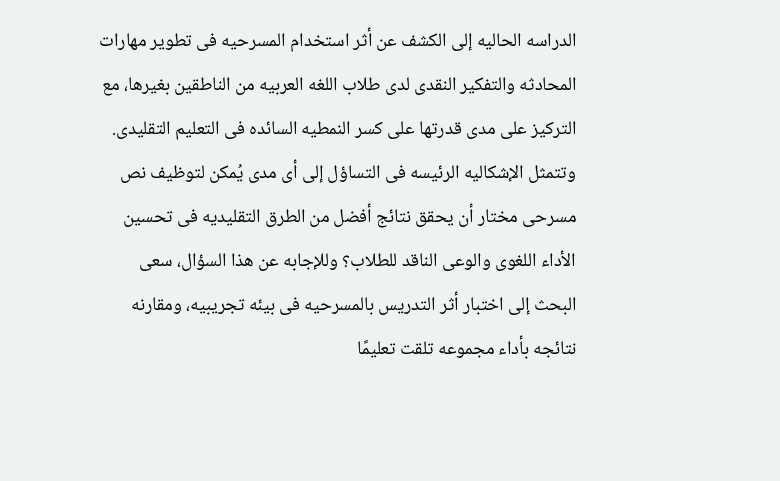الدراسه الحالیه إلى الکشف عن أثر استخدام المسرحیه فی تطویر مهارات المحادثه والتفکیر النقدی لدى طلاب اللغه العربیه من الناطقین بغیرها، مع الترکیز على مدى قدرتها على کسر النمطیه السائده فی التعلیم التقلیدی. وتتمثل الإشکالیه الرئیسه فی التساؤل إلى أی مدى یُمکن لتوظیف نص مسرحی مختار أن یحقق نتائج أفضل من الطرق التقلیدیه فی تحسین الأداء اللغوی والوعی الناقد للطلاب؟ وللإجابه عن هذا السؤال، سعى البحث إلى اختبار أثر التدریس بالمسرحیه فی بیئه تجریبیه، ومقارنه نتائجه بأداء مجموعه تلقت تعلیمًا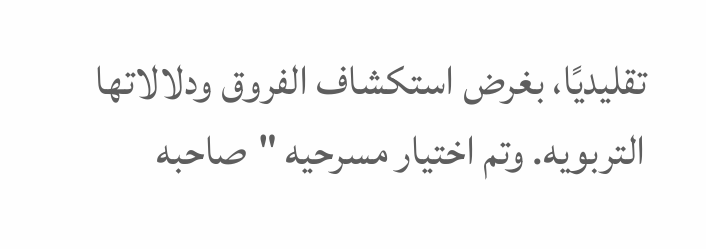تقلیدیًا، بغرض استکشاف الفروق ودلالاتها التربویه. وتم اختیار مسرحیه "صاحبه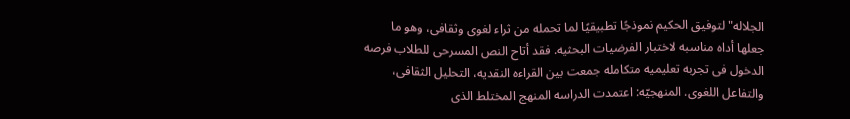الجلاله" لتوفیق الحکیم نموذجًا تطبیقیًا لما تحمله من ثراء لغوی وثقافی، وهو ما جعلها أداه مناسبه لاختبار الفرضیات البحثیه. فقد أتاح النص المسرحی للطلاب فرصه الدخول فی تجربه تعلیمیه متکامله جمعت بین القراءه النقدیه، التحلیل الثقافی، والتفاعل اللغوی. المنهجیّه: اعتمدت الدراسه المنهج المختلط الذی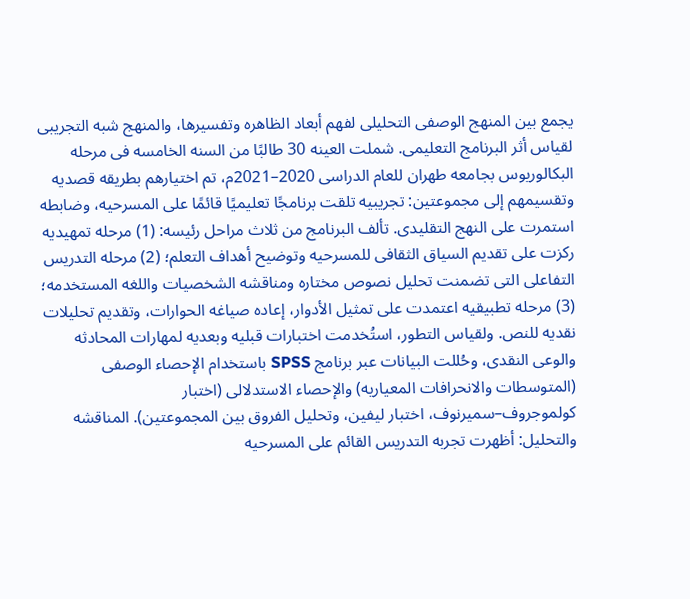یجمع بین المنهج الوصفی التحلیلی لفهم أبعاد الظاهره وتفسیرها، والمنهج شبه التجریبی لقیاس أثر البرنامج التعلیمی. شملت العینه 30 طالبًا من السنه الخامسه فی مرحله البکالوریوس بجامعه طهران للعام الدراسی 2020–2021م، تم اختیارهم بطریقه قصدیه وتقسیمهم إلى مجموعتین: تجریبیه تلقت برنامجًا تعلیمیًا قائمًا على المسرحیه، وضابطه استمرت على النهج التقلیدی. تألف البرنامج من ثلاث مراحل رئیسه: (1) مرحله تمهیدیه رکزت على تقدیم السیاق الثقافی للمسرحیه وتوضیح أهداف التعلم؛ (2) مرحله التدریس التفاعلی التی تضمنت تحلیل نصوص مختاره ومناقشه الشخصیات واللغه المستخدمه؛ (3) مرحله تطبیقیه اعتمدت على تمثیل الأدوار، إعاده صیاغه الحوارات، وتقدیم تحلیلات نقدیه للنص. ولقیاس التطور، استُخدمت اختبارات قبلیه وبعدیه لمهارات المحادثه والوعی النقدی، وحُللت البیانات عبر برنامج SPSS باستخدام الإحصاء الوصفی (المتوسطات والانحرافات المعیاریه) والإحصاء الاستدلالی (اختبار کولموجروف–سمیرنوف، اختبار لیفین، وتحلیل الفروق بین المجموعتین). المناقشه والتحلیل: أظهرت تجربه التدریس القائم على المسرحیه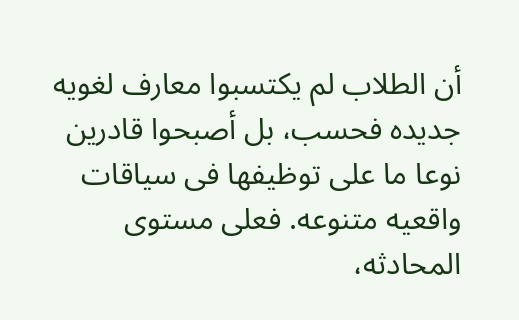أن الطلاب لم یکتسبوا معارف لغویه جدیده فحسب، بل أصبحوا قادرین نوعا ما على توظیفها فی سیاقات واقعیه متنوعه. فعلى مستوى المحادثه،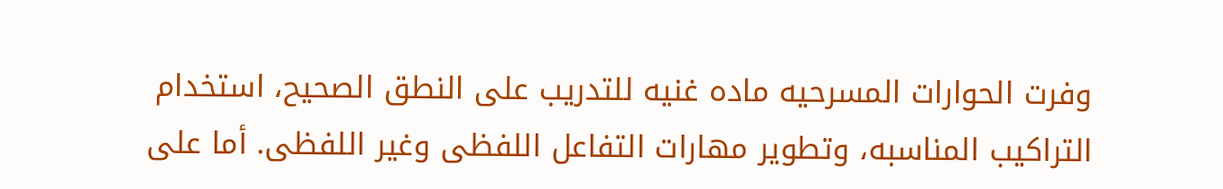وفرت الحوارات المسرحیه ماده غنیه للتدریب على النطق الصحیح، استخدام التراکیب المناسبه، وتطویر مهارات التفاعل اللفظی وغیر اللفظی. أما على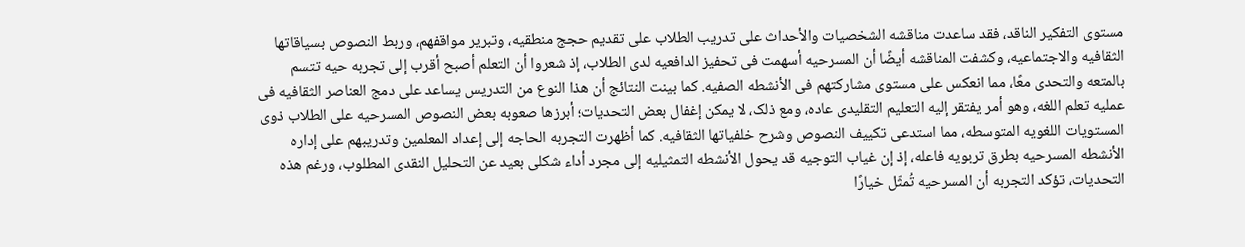مستوى التفکیر الناقد، فقد ساعدت مناقشه الشخصیات والأحداث على تدریب الطلاب على تقدیم حجج منطقیه، وتبریر مواقفهم، وربط النصوص بسیاقاتها الثقافیه والاجتماعیه، وکشفت المناقشه أیضًا أن المسرحیه أسهمت فی تحفیز الدافعیه لدى الطلاب، إذ شعروا أن التعلم أصبح أقرب إلى تجربه حیه تتسم بالمتعه والتحدی معًا، مما انعکس على مستوى مشارکتهم فی الأنشطه الصفیه. کما بینت النتائج أن هذا النوع من التدریس یساعد على دمج العناصر الثقافیه فی عملیه تعلم اللغه، وهو أمر یفتقر إلیه التعلیم التقلیدی عاده، ومع ذلک، لا یمکن إغفال بعض التحدیات؛ أبرزها صعوبه بعض النصوص المسرحیه على الطلاب ذوی المستویات اللغویه المتوسطه، مما استدعى تکییف النصوص وشرح خلفیاتها الثقافیه. کما أظهرت التجربه الحاجه إلى إعداد المعلمین وتدریبهم على إداره الأنشطه المسرحیه بطرق تربویه فاعله، إذ إن غیاب التوجیه قد یحول الأنشطه التمثیلیه إلى مجرد أداء شکلی بعید عن التحلیل النقدی المطلوب، ورغم هذه التحدیات، تؤکد التجربه أن المسرحیه تُمثّل خیارًا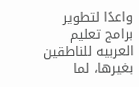واعدًا لتطویر برامج تعلیم العربیه للناطقین بغیرها، لما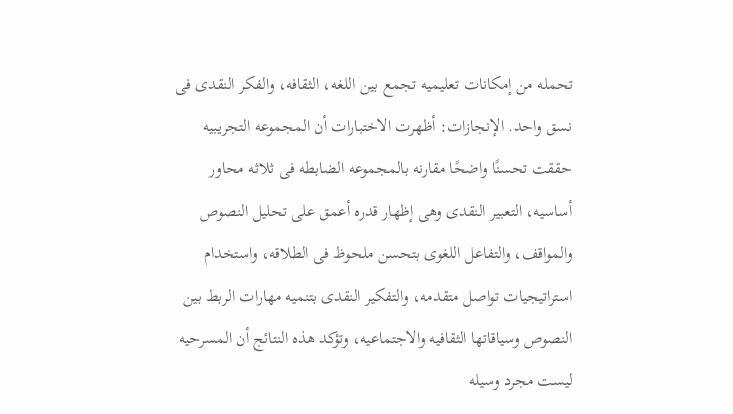تحمله من إمکانات تعلیمیه تجمع بین اللغه، الثقافه، والفکر النقدی فی نسق واحد. الإنجازات: أظهرت الاختبارات أن المجموعه التجریبیه حققت تحسنًا واضحًا مقارنه بالمجموعه الضابطه فی ثلاثه محاور أساسیه، التعبیر النقدی وهی إظهار قدره أعمق على تحلیل النصوص والمواقف، والتفاعل اللغوی بتحسن ملحوظ فی الطلاقه، واستخدام استراتیجیات تواصل متقدمه، والتفکیر النقدی بتنمیه مهارات الربط بین النصوص وسیاقاتها الثقافیه والاجتماعیه، وتؤکد هذه النتائج أن المسرحیه لیست مجرد وسیله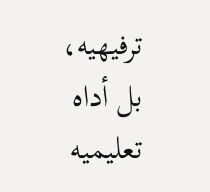ترفیهیه، بل أداه تعلیمیه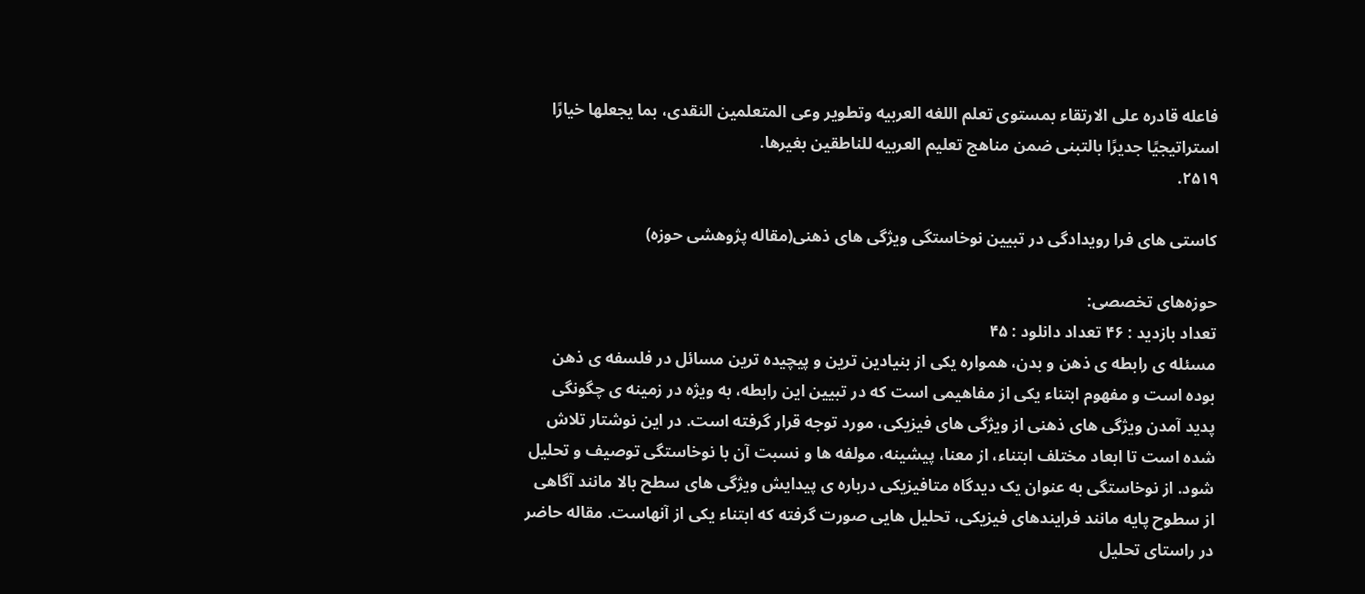فاعله قادره على الارتقاء بمستوى تعلم اللغه العربیه وتطویر وعی المتعلمین النقدی، بما یجعلها خیارًا استراتیجیًا جدیرًا بالتبنی ضمن مناهج تعلیم العربیه للناطقین بغیرها.
۲۵۱۹.

کاستی های فرا رویدادگی در تبیین نوخاستگی ویژگی های ذهنی(مقاله پژوهشی حوزه)

حوزه‌های تخصصی:
تعداد بازدید : ۴۶ تعداد دانلود : ۴۵
مسئله ی رابطه ی ذهن و بدن، همواره یکی از بنیادین ترین و پیچیده ترین مسائل در فلسفه ی ذهن بوده است و مفهوم ابتناء یکی از مفاهیمی است که در تبیین این رابطه، به ویژه در زمینه ی چگونگی پدید آمدن ویژگی های ذهنی از ویژگی های فیزیکی، مورد توجه قرار گرفته است. در این نوشتار تلاش شده است تا ابعاد مختلف ابتناء، از معنا، پیشینه، مولفه ها و نسبت آن با نوخاستگی توصیف و تحلیل شود. از نوخاستگی به عنوان یک دیدگاه متافیزیکی درباره ی پیدایش ویژگی های سطح بالا مانند آگاهی از سطوح پایه مانند فرایندهای فیزیکی، تحلیل هایی صورت گرفته که ابتناء یکی از آنهاست. مقاله حاضر در راستای تحلیل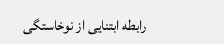رابطه ابتنایی از نوخاستگی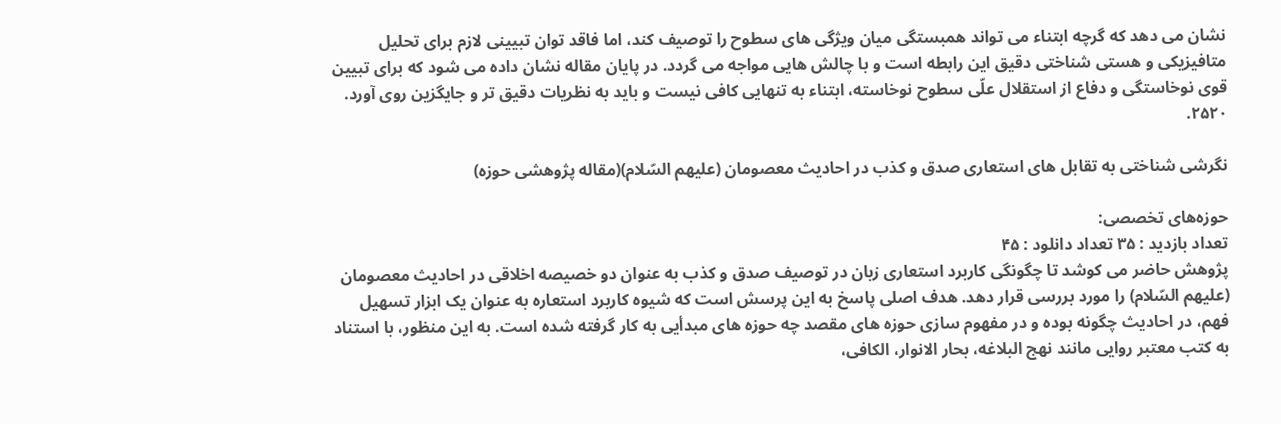نشان می دهد که گرچه ابتناء می تواند همبستگی میان ویژگی های سطوح را توصیف کند، اما فاقد توان تبیینی لازم برای تحلیل متافیزیکی و هستی شناختی دقیق این رابطه است و با چالش هایی مواجه می گردد. در پایان مقاله نشان داده می شود که برای تبیین قوی نوخاستگی و دفاع از استقلال علّی سطوح نوخاسته، ابتناء به تنهایی کافی نیست و باید به نظریات دقیق تر و جایگزین روی آورد.
۲۵۲۰.

نگرشی شناختی به تقابل های استعاری صدق و کذب در احادیث معصومان (علیهم السّلام)(مقاله پژوهشی حوزه)

حوزه‌های تخصصی:
تعداد بازدید : ۳۵ تعداد دانلود : ۴۵
پژوهش حاضر می کوشد تا چگونگی کاربرد استعاری زبان در توصیف صدق و کذب به عنوان دو خصیصه اخلاقی در احادیث معصومان (علیهم السّلام) را مورد بررسی قرار دهد. هدف اصلی پاسخ به این پرسش است که شیوه کاربرد استعاره به عنوان یک ابزار تسهیل فهم، در احادیث چگونه بوده و در مفهوم سازی حوزه های مقصد چه حوزه های مبدأیی به کار گرفته شده است. به این منظور، با استناد به کتب معتبر روایی مانند نهج البلاغه، بحار الانوار، الکافی،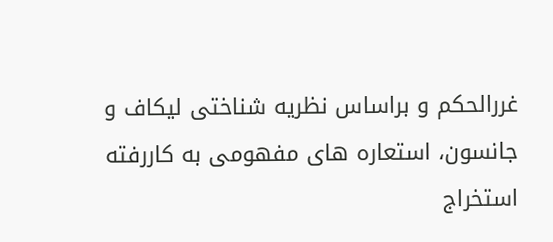غررالحکم و براساس نظریه شناختی لیکاف و جانسون، استعاره های مفهومی به کاررفته استخراج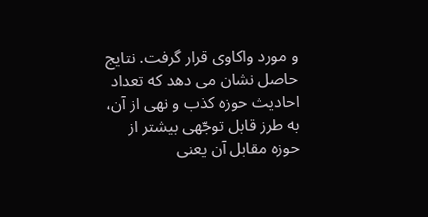و مورد واکاوی قرار گرفت. نتایج حاصل نشان می دهد که تعداد احادیث حوزه کذب و نهی از آن، به طرز قابل توجّهی بیشتر از حوزه مقابل آن یعنی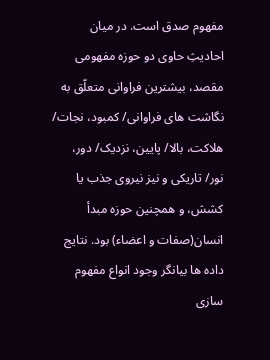مفهوم صدق است. در میان احادیثِ حاوی دو حوزه مفهومی مقصد، بیشترین فراوانی متعلّق به نگاشت های فراوانی/ کمبود، نجات/ هلاکت، بالا/ پایین، نزدیک/ دور، نور/ تاریکی و نیز نیروی جذب یا کشش، و همچنین حوزه مبدأ انسان(صفات و اعضاء) بود. نتایج داده ها بیانگر وجود انواع مفهوم سازی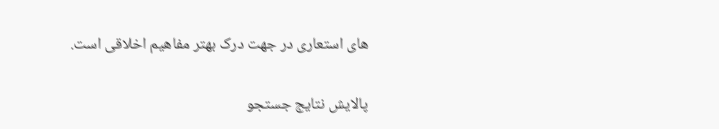های استعاری در جهت درک بهتر مفاهیم اخلاقی است.

پالایش نتایج جستجو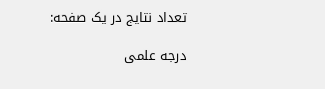تعداد نتایج در یک صفحه:

درجه علمی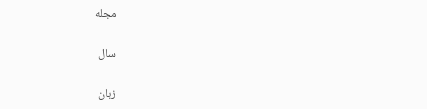مجله

سال

زبان